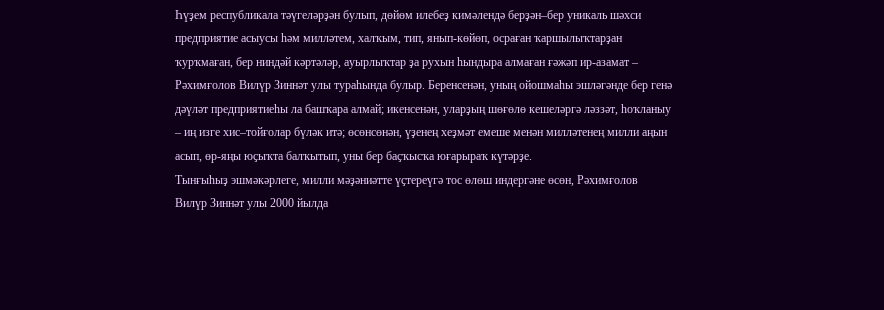Һүҙем республикала тәүгеләрҙән булып, дөйөм илебеҙ кимәлендә берҙән–бер уникаль шәхси предприятие асыусы һәм милләтем, халҡым, тип, янып-көйөп, осраған ҡаршылыҡтарҙан ҡурҡмаған, бер ниндәй кәртәләр, ауырлыҡтар ҙа рухын һындыра алмаған ғәжәп ир-азамат – Рәхимғолов Вилүр Зиннәт улы тураһында булыр. Беренсенән, уның ойошмаһы эшләгәнде бер генә дәүләт предприятиеһы ла башҡара алмай; икенсенән, уларҙың шөғөлө кешеләргә ләззәт, һоҡланыу – иң изге хис–тойғолар бүләк итә; өсөнсөнән, үҙенең хеҙмәт емеше менән милләтенең милли аңын асып, өр-яңы юҫыҡта балҡытып, уны бер баҫҡысҡа юғарыраҡ күтәрҙе.
Тынғыһыҙ эшмәкәрлеге, милли мәҙәниәтте үҫтереүгә тос өлөш индергәне өсөн, Рәхимғолов Вилүр Зиннәт улы 2000 йылда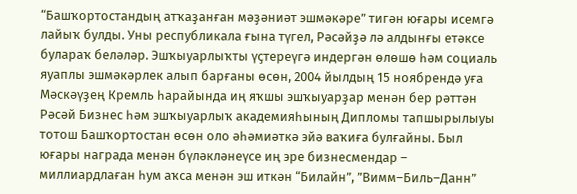“Башҡортостандың атҡаҙанған мәҙәниәт эшмәкәре” тигән юғары исемгә лайыҡ булды. Уны республикала ғына түгел, Рәсәйҙә лә алдынғы етәксе булараҡ беләләр. Эшҡыуарлыҡты үҫтереүгә индергән өлөшө һәм социаль яуаплы эшмәкәрлек алып барғаны өсөн, 2004 йылдың 15 ноябрендә уға Мәскәүҙең Кремль һарайында иң яҡшы эшҡыуарҙар менән бер рәттән Рәсәй Бизнес һәм эшҡыуарлыҡ академияһының Дипломы тапшырылыуы тотош Башҡортостан өсөн оло әһәмиәткә эйә ваҡиға булғайны. Был юғары награда менән бүләкләнеүсе иң эре бизнесмендар – миллиардлаған һум аҡса менән эш иткән “Билайн”, ”Вимм–Биль–Данн”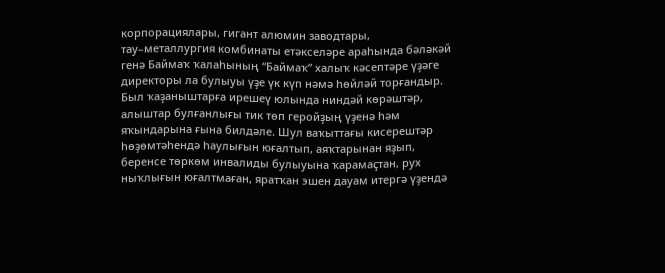корпорациялары, гигант алюмин заводтары, тау–металлургия комбинаты етәкселәре араһында бәләкәй генә Баймаҡ ҡалаһының “Баймаҡ” халыҡ кәсептәре үҙәге директоры ла булыуы үҙе үк күп нәмә һөйләй торғандыр.
Был ҡаҙаныштарға ирешеү юлында ниндәй көрәштәр, алыштар булғанлығы тик төп геройҙың үҙенә һәм яҡындарына ғына билдәле. Шул ваҡыттағы кисерештәр һөҙөмтәһендә һаулығын юғалтып, аяҡтарынан яҙып, беренсе төркөм инвалиды булыуына ҡарамаҫтан, рух ныҡлығын юғалтмаған, яратҡан эшен дауам итергә үҙендә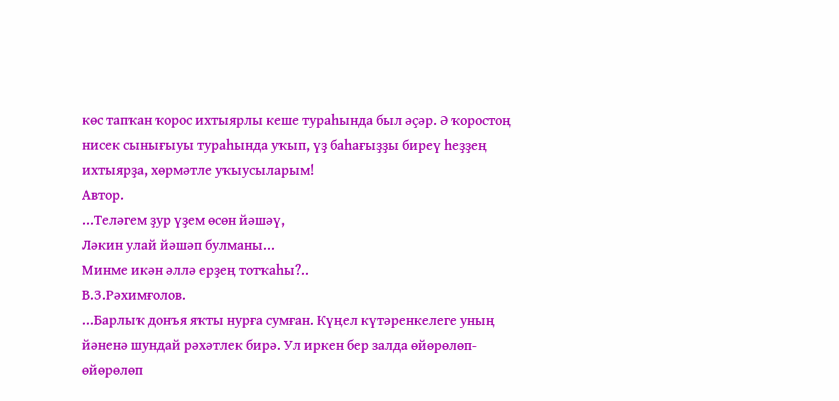көс тапҡан ҡорос ихтыярлы кеше тураһында был әҫәр. Ә ҡоростоң нисек сынығыуы тураһында уҡып, үҙ баһағыҙҙы биреү һеҙҙең ихтыярҙа, хөрмәтле уҡыусыларым!
Автор.
...Теләгем ҙур үҙем өсөн йәшәү,
Ләкин улай йәшәп булманы...
Минме икән әллә ерҙең тотҡаһы?..
В.З.Рәхимғолов.
...Барлыҡ донъя яҡты нурға сумған. Күңел күтәренкелеге уның йәненә шундай рәхәтлек бирә. Ул иркен бер залда өйөрөлөп-өйөрөлөп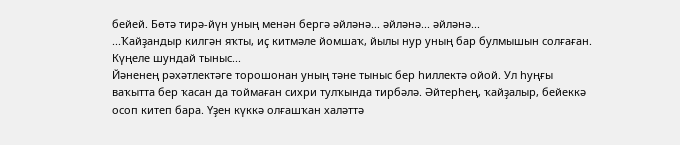бейей. Бөтә тирә-йүн уның менән бергә әйләнә... әйләнә... әйләнә...
...Ҡайҙандыр килгән яҡты, иҫ китмәле йомшаҡ, йылы нур уның бар булмышын солғаған. Күңеле шундай тыныс...
Йәненең рәхәтлектәге торошонан уның тәне тыныс бер һиллектә ойой. Ул һуңғы ваҡытта бер ҡасан да тоймаған сихри тулҡында тирбәлә. Әйтерһең, ҡайҙалыр, бейеккә осоп китеп бара. Үҙен күккә олғашҡан халәттә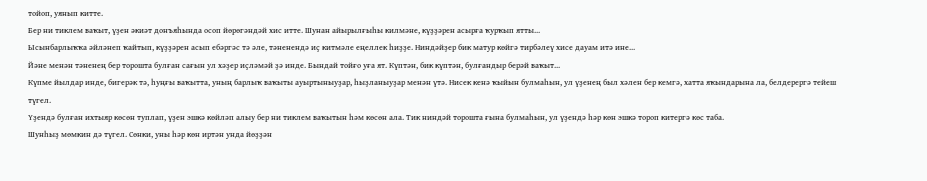тойоп, уянып китте.
Бер ни тиклем ваҡыт, үҙен әкиәт донъяһында осоп йөрөгәндәй хис итте. Шунан айырылғыһы килмәне, күҙҙәрен асырға ҡурҡып ятты...
Ысынбарлыҡҡа әйләнеп ҡайтып, күҙҙәрен асып ебәргәс тә әле, тәненендә иҫ китмәле еңеллек һиҙҙе. Ниндәйҙер бик матур көйгә тирбәлеү хисе дауам итә ине...
Йәне менән тәненең бер торошта булған сағын ул хәҙер иҫләмәй ҙә инде. Бындай тойғо уға ят. Күптән, бик күптән, булғандыр берәй ваҡыт...
Күпме йылдар инде, бигерәк тә, һуңғы ваҡытта, уның барлыҡ ваҡыты ауыртыныуҙар, һыҙланыуҙар менән үтә. Нисек кенә ҡыйын булмаһын, ул үҙенең был хәлен бер кемгә, хатта яҡындарына ла, белдерергә тейеш түгел.
Үҙендә булған ихтыяр көсөн туплап, үҙен эшкә көйләп алыу бер ни тиклем ваҡытын һәм көсөн ала. Тик ниндәй торошта ғына булмаһын, ул үҙендә һәр көн эшкә тороп китергә көс таба.
Шунһыҙ мөмкин дә түгел. Сөнки, уны һәр көн иртән унда йөҙҙән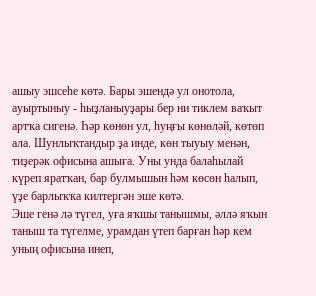ашыу эшсеһе көтә. Бары эшендә ул онотола, ауыртыныу - һыҙланыуҙары бер ни тиклем ваҡыт артҡа сигенә. Һәр көнөн ул, һуңғы көнөләй, көтөп ала. Шунлыҡтандыр ҙа инде, көн тыуыу менән, тиҙерәк офисына ашыға. Уны унда балаһылай күреп яратҡан, бар булмышын һәм көсөн һалып, үҙе барлыҡҡа килтергән эше көтә.
Эше генә лә түгел, уға яҡшы танышмы, әллә яҡын таныш та түгелме, урамдан үтеп барған һәр кем уның офисына инеп,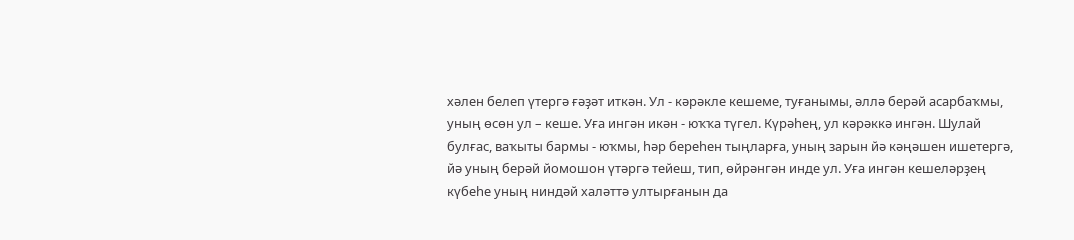хәлен белеп үтергә ғәҙәт иткән. Ул - кәрәкле кешеме, туғанымы, әллә берәй асарбаҡмы, уның өсөн ул – кеше. Уға ингән икән - юҡҡа түгел. Күрәһең, ул кәрәккә ингән. Шулай булғас, ваҡыты бармы - юҡмы, һәр береһен тыңларға, уның зарын йә кәңәшен ишетергә, йә уның берәй йомошон үтәргә тейеш, тип, өйрәнгән инде ул. Уға ингән кешеләрҙең күбеһе уның ниндәй халәттә ултырғанын да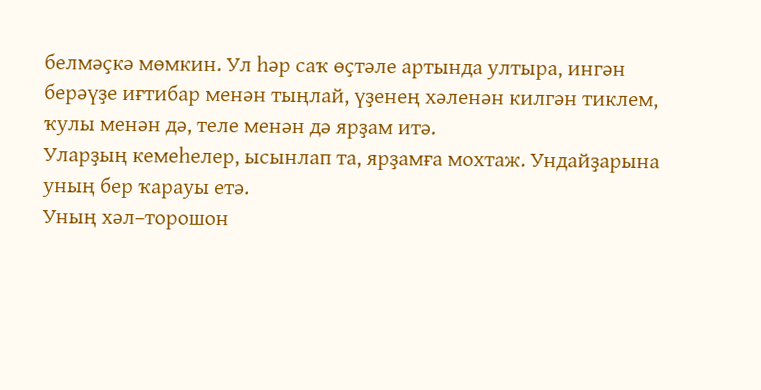белмәҫкә мөмкин. Ул һәр саҡ өҫтәле артында ултыра, ингән берәүҙе иғтибар менән тыңлай, үҙенең хәленән килгән тиклем, ҡулы менән дә, теле менән дә ярҙам итә.
Уларҙың кемеһелер, ысынлап та, ярҙамға мохтаж. Ундайҙарына уның бер ҡарауы етә.
Уның хәл–торошон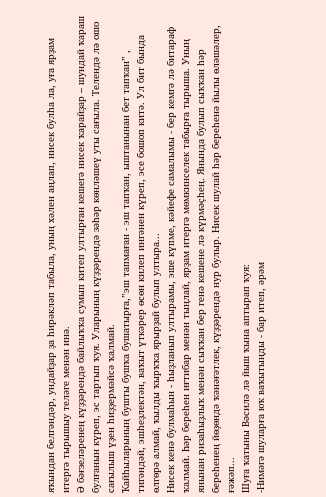яҡындан белгәндәр, ундайҙар ҙа һирәкләп табыла, уның хәлен аңлап, нисек булһа ла, уға ярҙам итергә тырышыу теләге менән инә.
Ә бәғзеләренең күҙҙәрендә байлыҡҡа сумып китеп ултырған кешегә нисек ҡарайҙар – шундай ҡараш булғанын күреп, эс тартып ҡуя. Уларының күҙҙәрендә зәһәр көнләшеү уты сағыла. Телендә лә ошо сағылыш үҙен һиҙҙермәйсә ҡалмай.
Ҡайһыларының бушты бушҡа бушатырға,”эш тапмаған - эш тапҡан, ыштанынан бет тапҡан” , тигәндәй, эшһеҙлектән, ваҡыт үткәрер өсөн килеп ингәнен күреп, эсе бошоп китә. Ул бит бында өлгөрә алмай, ҡылды ҡырҡҡа ярырҙай булып ултыра...
Нисек кенә булмаһын - һыҙланып ултырамы, эше күпме, кәйефе самалымы - бер кемгә лә битараф ҡалмай. Һәр береһен иғтибар менән тыңлай, ярҙам итергә мөмкинселек табырға тырыша. Уның янынан ризаһыҙлыҡ менән сыҡҡан бер генә кешене лә күрмәҫһең. Янында булып сыҡҡан һәр береһенең йөҙөндә ҡәнәғәтлек, күҙҙәрендә нур булыр. Нисек шулай һәр береһенә йылы өләшәлер, ғәжәп...
Шуға ҡатыны Вәсилә лә йыш ҡына аптырап ҡуя:
-Нимәгә шуларға юҡ ваҡытыңды - бар итеп, әрәм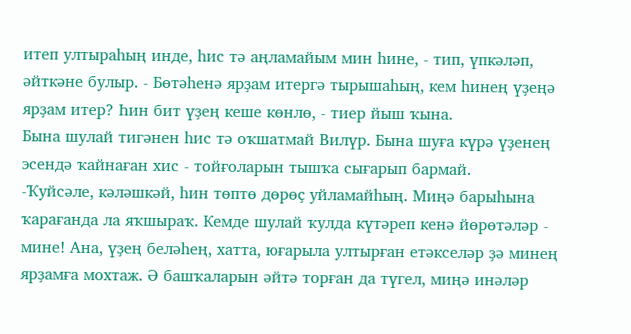итеп ултыраһың инде, һис тә аңламайым мин һине, - тип, үпкәләп, әйткәне булыр. - Бөтәһенә ярҙам итергә тырышаһың, кем һинең үҙеңә ярҙам итер? Һин бит үҙең кеше көнлө, - тиер йыш ҡына.
Бына шулай тигәнен һис тә оҡшатмай Вилүр. Бына шуға күрә үҙенең эсендә ҡайнаған хис - тойғоларын тышҡа сығарып бармай.
-Ҡуйсәле, кәләшкәй, һин төптө дөрөҫ уйламайһың. Миңә барыһына ҡарағанда ла яҡшыраҡ. Кемде шулай ҡулда күтәреп кенә йөрөтәләр - мине! Ана, үҙең беләһең, хатта, юғарыла ултырған етәкселәр ҙә минең ярҙамға мохтаж. Ә башҡаларын әйтә торған да түгел, миңә инәләр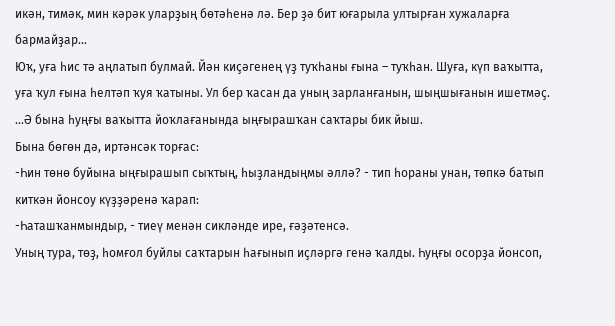икән, тимәк, мин кәрәк уларҙың бөтәһенә лә. Бер ҙә бит юғарыла ултырған хужаларға бармайҙар...
Юҡ, уға һис тә аңлатып булмай. Йән киҫәгенең үҙ туҡһаны ғына – туҡһан. Шуға, күп ваҡытта, уға ҡул ғына һелтәп ҡуя ҡатыны. Ул бер ҡасан да уның зарланғанын, шыңшығанын ишетмәҫ.
...Ә бына һуңғы ваҡытта йоҡлағанында ыңғырашҡан саҡтары бик йыш.
Бына бөгөн дә, иртәнсәк торғас:
-Һин төнө буйына ыңғырашып сыҡтың, һыҙландыңмы әллә? - тип һораны унан, төпкә батып киткән йонсоу күҙҙәренә ҡарап:
-Һаташҡанмындыр, - тиеү менән сикләнде ире, ғәҙәтенсә.
Уның тура, төҙ, һомғол буйлы саҡтарын һағынып иҫләргә генә ҡалды. Һуңғы осорҙа йонсоп,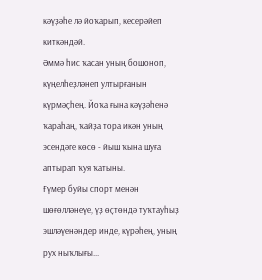кәүҙәһе лә йоҡарып, кесерәйеп киткәндәй.
Әммә һис ҡасан уның бошоноп, күңелһеҙләнеп ултырғанын күрмәҫһең. Йоҡа ғына кәүҙәһенә ҡараһаң, ҡайҙа тора икән уның эсендәге көсө - йыш ҡына шуға аптырап ҡуя ҡатыны.
Ғүмер буйы спорт менән шөғөлләнеүе, үҙ өҫтөндә туҡтауһыҙ эшләүенәндер инде, күрәһең, уның рух ныҡлығы...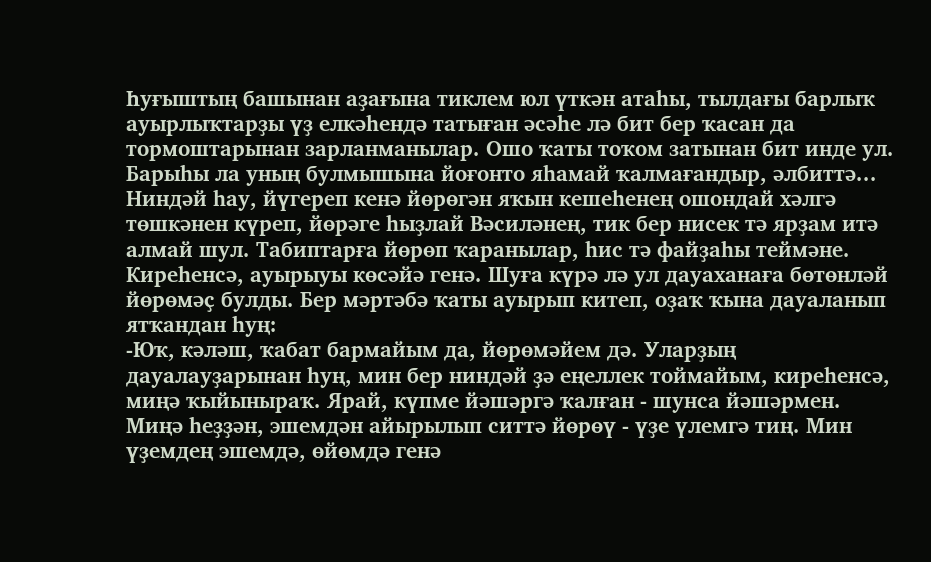Һуғыштың башынан аҙағына тиклем юл үткән атаһы, тылдағы барлыҡ ауырлыҡтарҙы үҙ елкәһендә татыған әсәһе лә бит бер ҡасан да тормоштарынан зарланманылар. Ошо ҡаты тоҡом затынан бит инде ул. Барыһы ла уның булмышына йоғонто яһамай ҡалмағандыр, әлбиттә...
Ниндәй һау, йүгереп кенә йөрөгән яҡын кешеһенең ошондай хәлгә төшкәнен күреп, йөрәге һыҙлай Вәсиләнең, тик бер нисек тә ярҙам итә алмай шул. Табиптарға йөрөп ҡаранылар, һис тә файҙаһы теймәне. Киреһенсә, ауырыуы көсәйә генә. Шуға күрә лә ул дауаханаға бөтөнләй йөрөмәҫ булды. Бер мәртәбә ҡаты ауырып китеп, оҙаҡ ҡына дауаланып ятҡандан һуң:
-Юҡ, кәләш, ҡабат бармайым да, йөрөмәйем дә. Уларҙың дауалауҙарынан һуң, мин бер ниндәй ҙә еңеллек тоймайым, киреһенсә, миңә ҡыйыныраҡ. Ярай, күпме йәшәргә ҡалған - шунса йәшәрмен. Миңә һеҙҙән, эшемдән айырылып ситтә йөрөү - үҙе үлемгә тиң. Мин үҙемдең эшемдә, өйөмдә генә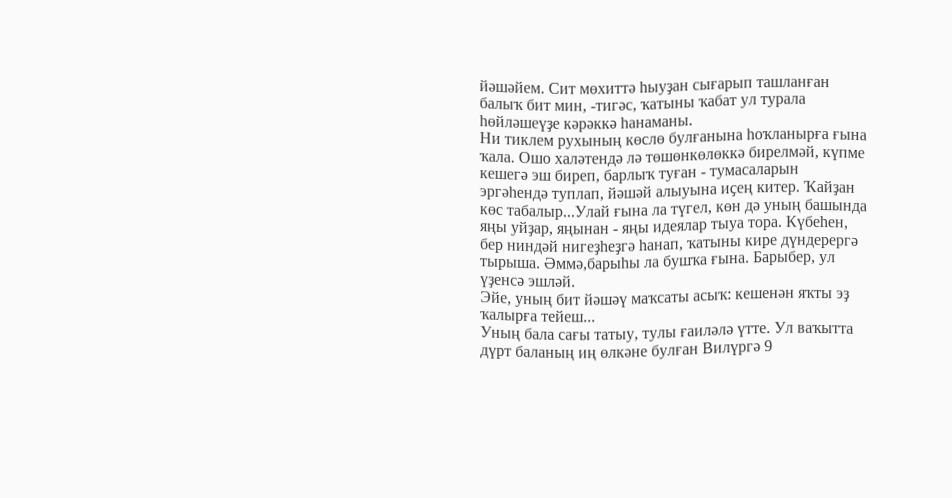йәшәйем. Сит мөхиттә һыуҙан сығарып ташланған балыҡ бит мин, -тигәс, ҡатыны ҡабат ул турала һөйләшеүҙе кәрәккә һанаманы.
Ни тиклем рухының көслө булғанына һоҡланырға ғына ҡала. Ошо халәтендә лә төшөнкөлөккә бирелмәй, күпме кешегә эш биреп, барлыҡ туған - тумасаларын эргәһендә туплап, йәшәй алыуына иҫең китер. Ҡайҙан көс табалыр...Улай ғына ла түгел, көн дә уның башында яңы уйҙар, яңынан - яңы идеялар тыуа тора. Күбеһен, бер ниндәй нигеҙһеҙгә һанап, ҡатыны кире дүндерергә тырыша. Әммә,барыһы ла бушҡа ғына. Барыбер, ул үҙенсә эшләй.
Эйе, уның бит йәшәү маҡсаты асыҡ: кешенән яҡты эҙ ҡалырға тейеш...
Уның бала сағы татыу, тулы ғаиләлә үтте. Ул ваҡытта дүрт баланың иң өлкәне булған Вилүргә 9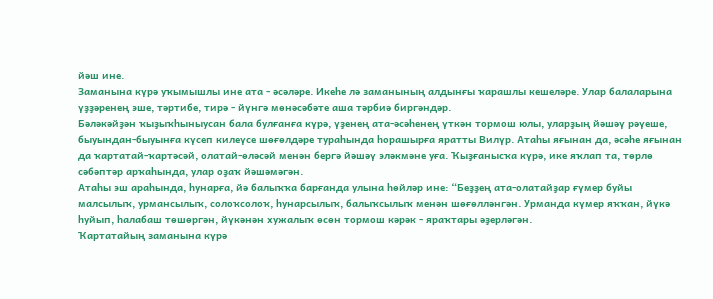йәш ине.
Заманына күрә уҡымышлы ине ата - әсәләре. Икеһе лә заманының алдынғы ҡарашлы кешеләре. Улар балаларына үҙҙәренең эше, тәртибе, тирә - йүнгә мөнәсәбәте аша тәрбиә биргәндәр.
Бәләкәйҙән ҡыҙыҡһыныусан бала булғанға күрә, үҙенең ата-әсәһенең үткән тормош юлы, уларҙың йәшәү рәүеше, быуындан-быуынға күсеп килеүсе шөғөлдәре тураһында һорашырға яратты Вилүр. Атаһы яғынан да, әсәһе яғынан да ҡартатай-ҡартәсәй, олатай-өләсәй менән бергә йәшәү эләкмәне уға. Ҡыҙғанысҡа күрә, ике яҡлап та, төрлө сәбәптәр арҡаһында, улар оҙаҡ йәшәмәгән.
Атаһы эш араһында, һунарға, йә балыҡҡа барғанда улына һөйләр ине: “Беҙҙең ата-олатайҙар ғүмер буйы малсылыҡ, урмансылыҡ, солоҡсолоҡ, һунарсылыҡ, балыҡсылыҡ менән шөғөлләнгән. Урманда күмер яҡҡан, йүкә һуйып, һалабаш төшөргән, йүкәнән хужалыҡ өсөн тормош кәрәк - яраҡтары әҙерләгән.
Ҡартатайың заманына күрә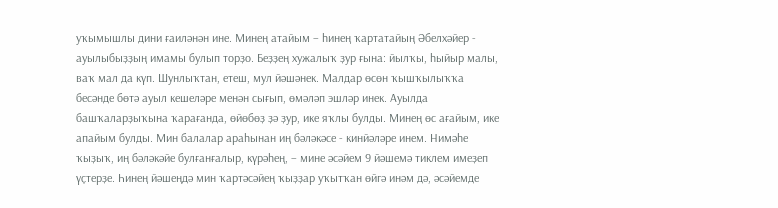уҡымышлы дини ғаиләнән ине. Минең атайым – һинең ҡартатайың Әбелхәйер - ауылыбыҙҙың имамы булып торҙо. Беҙҙең хужалыҡ ҙур ғына: йылҡы, һыйыр малы, ваҡ мал да күп. Шунлыҡтан, етеш, мул йәшәнек. Малдар өсөн ҡышҡылыҡҡа бесәнде бөтә ауыл кешеләре менән сығып, өмәләп эшләр инек. Ауылда башҡаларҙыҡына ҡарағанда, өйөбөҙ ҙә ҙур, ике яҡлы булды. Минең өс ағайым, ике апайым булды. Мин балалар араһынан иң бәләкәсе - кинйәләре инем. Нимәһе ҡыҙыҡ, иң бәләкәйе булғанғалыр, күрәһең, – мине әсәйем 9 йәшемә тиклем имеҙеп үҫтерҙе. Һинең йәшеңдә мин ҡартәсәйең ҡыҙҙар уҡытҡан өйгә инәм дә, әсәйемде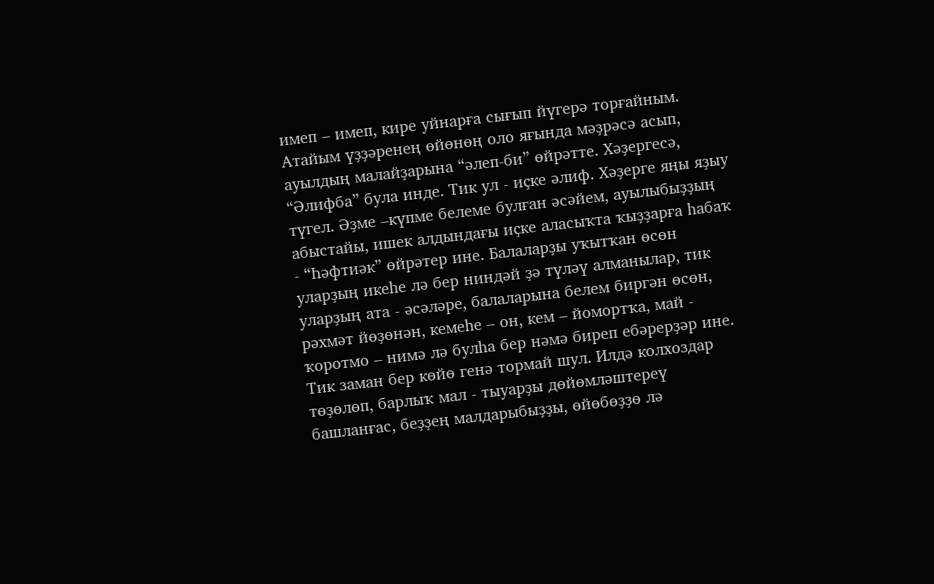имеп – имеп, кире уйнарға сығып йүгерә торғайным.
Атайым үҙҙәренең өйөнөң оло яғында мәҙрәсә асып, ауылдың малайҙарына “әлеп-би” өйрәтте. Хәҙергесә, “Әлифба” була инде. Тик ул - иҫке әлиф. Хәҙерге яңы яҙыу түгел. Әҙме –күпме белеме булған әсәйем, ауылыбыҙҙың абыстайы, ишек алдындағы иҫке аласыҡта ҡыҙҙарға һабаҡ - “Һәфтиәк” өйрәтер ине. Балаларҙы уҡытҡан өсөн уларҙың икеһе лә бер ниндәй ҙә түләү алманылар, тик уларҙың ата - әсәләре, балаларына белем биргән өсөн, рәхмәт йөҙөнән, кемеһе – он, кем – йомортҡа, май - ҡоротмо – нимә лә булһа бер нәмә биреп ебәрерҙәр ине.
Тик заман бер көйө генә тормай шул. Илдә колхоздар төҙөлөп, барлыҡ мал - тыуарҙы дөйөмләштереү башланғас, беҙҙең малдарыбыҙҙы, өйөбөҙҙө лә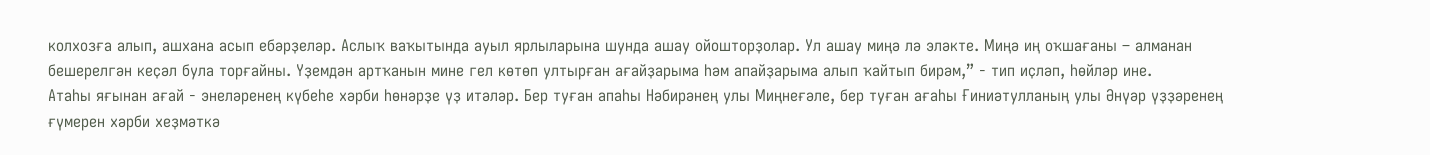колхозға алып, ашхана асып ебәрҙеләр. Аслыҡ ваҡытында ауыл ярлыларына шунда ашау ойошторҙолар. Ул ашау миңә лә эләкте. Миңә иң оҡшағаны – алманан бешерелгән кеҫәл була торғайны. Үҙемдән артҡанын мине гел көтөп ултырған ағайҙарыма һәм апайҙарыма алып ҡайтып бирәм,” - тип иҫләп, һөйләр ине.
Атаһы яғынан ағай - энеләренең күбеһе хәрби һөнәрҙе үҙ итәләр. Бер туған апаһы Нәбирәнең улы Миңнеғәле, бер туған ағаһы Ғиниәтулланың улы Әнүәр үҙҙәренең ғүмерен хәрби хеҙмәткә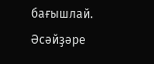бағышлай.
Әсәйҙәре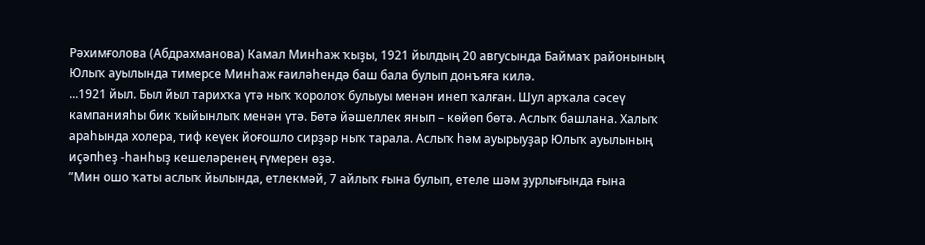Рәхимғолова (Абдрахманова) Камал Минһаж ҡыҙы, 1921 йылдың 20 авгусында Баймаҡ районының Юлыҡ ауылында тимерсе Минһаж ғаиләһендә баш бала булып донъяға килә.
...1921 йыл. Был йыл тарихҡа үтә ныҡ ҡоролоҡ булыуы менән инеп ҡалған. Шул арҡала сәсеү кампанияһы бик ҡыйынлыҡ менән үтә. Бөтә йәшеллек янып – көйөп бөтә. Аслыҡ башлана. Халыҡ араһында холера, тиф кеүек йоғошло сирҙәр ныҡ тарала. Аслыҡ һәм ауырыуҙар Юлыҡ ауылының иҫәпһеҙ -һанһыҙ кешеләренең ғүмерен өҙә.
”Мин ошо ҡаты аслыҡ йылында, етлекмәй, 7 айлыҡ ғына булып, етеле шәм ҙурлығында ғына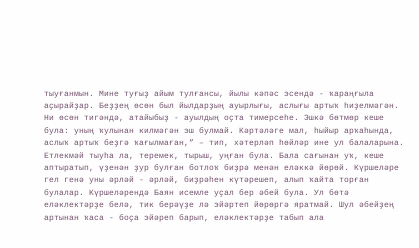тыуғанмын. Мине туғыҙ айым тулғансы, йылы кәпәс эсендә - ҡараңғыла аҫырайҙар. Беҙҙең өсөн был йылдарҙың ауырлығы, аслығы артыҡ һиҙелмәгән. Ни өсөн тигәндә, атайыбыҙ - ауылдың оҫта тимерсеһе. Эшкә бөтмөр кеше була: уның ҡулынан килмәгән эш булмай. Кәртәләге мал, һыйыр арҡаһында, аслыҡ артыҡ беҙгә ҡағылмаған,” – тип, хәтерләп һөйләр ине ул балаларына.
Етлекмәй тыуһа ла, теремек, тырыш, уңған була. Бала сағынан уҡ, кеше аптыратып, үҙенән ҙур булған ботлоҡ биҙрә менән еләккә йөрөй. Күршеләре гел генә уны әрләй - әрләй, биҙрәһен күтәрешеп, алып ҡайта торған булалар. Күршеләрендә Баян исемле уҫал бер әбей була. Ул бөтә еләклектәрҙе белә, тик берәүҙе лә эйәртеп йөрөргә яратмай. Шул әбейҙең артынан ҡаса - боҫа эйәреп барып, еләклектәрҙе табып ала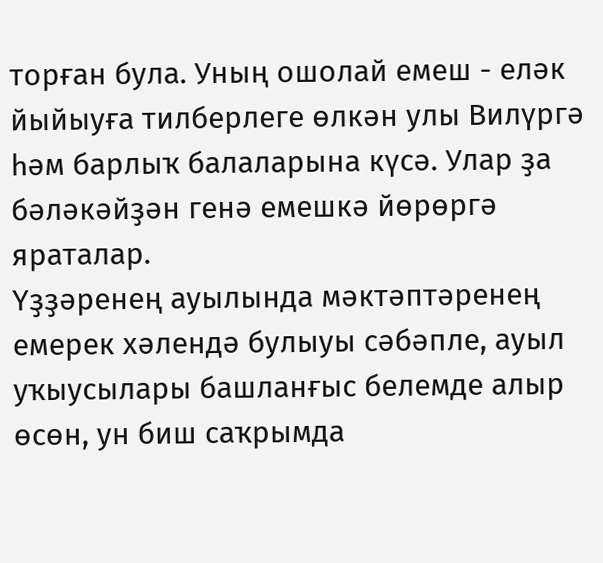торған була. Уның ошолай емеш - еләк йыйыуға тилберлеге өлкән улы Вилүргә һәм барлыҡ балаларына күсә. Улар ҙа бәләкәйҙән генә емешкә йөрөргә яраталар.
Үҙҙәренең ауылында мәктәптәренең емерек хәлендә булыуы сәбәпле, ауыл уҡыусылары башланғыс белемде алыр өсөн, ун биш саҡрымда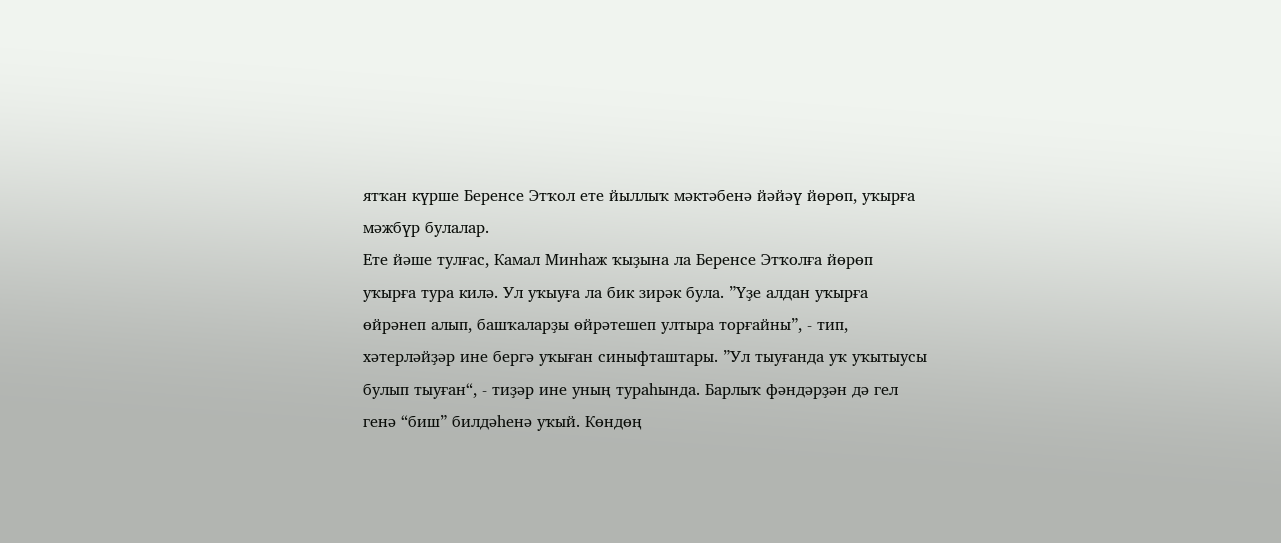ятҡан күрше Беренсе Этҡол ете йыллыҡ мәктәбенә йәйәү йөрөп, уҡырға мәжбүр булалар.
Ете йәше тулғас, Камал Минһаж ҡыҙына ла Беренсе Этҡолға йөрөп уҡырға тура килә. Ул уҡыуға ла бик зирәк була. ”Үҙе алдан уҡырға өйрәнеп алып, башҡаларҙы өйрәтешеп ултыра торғайны”, - тип, хәтерләйҙәр ине бергә уҡыған синыфташтары. ”Ул тыуғанда уҡ уҡытыусы булып тыуған“, - тиҙәр ине уның тураһында. Барлыҡ фәндәрҙән дә гел генә “биш” билдәһенә уҡый. Көндөң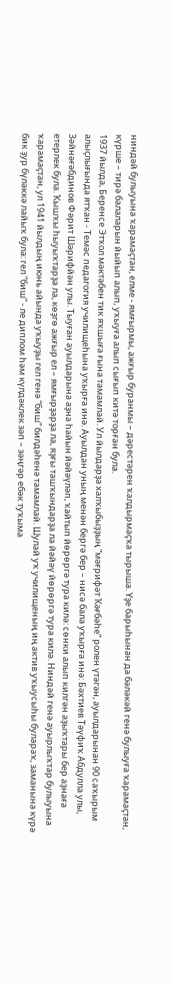ниндәй булыуына ҡарамаҫтан, елме - ямғырмы, ажғыр буранмы – дәрестәрен ҡалдырмаҫҡа тырыша. Үҙе барыһынан да бәләкәй генә булыуға ҡарамаҫтан, күрше – тирә балаларын йыйып алып, уҡыуға алып сығып китә торған була.
1937 йылда, Беренсе Этҡол мәктәбен тик яҡшыға ғына тамамлай. Ул йылдарҙа халҡыбыҙҙың “мәғрифәт Ҡәғбәһе” ролен үтәгән, ауылдарынан 90 саҡырым алыҫлығында ятҡан - Темәс педагогия училищеһына уҡырға инә. Ауылдан уның менән бергә бер – нисә бала уҡырға инә: Бәхтиев Тәүфиҡ Абдулла улы, Зәйнәғәбдинов Фәрит Шәрифйән улы. Тыуған ауылдарына аҙна һайын йәйәүләп, ҡайтып йөрөргә тура килә: сөнки алып килгән аҙыҡтары бер аҙнаға етерлек була. Ҡышҡы һыуыҡтарҙа ла, көҙгө ажғыр ел – ямғырҙарҙа ла, яҙғы ташҡындарҙа ла йәйәү йөрөргә тура килә. Ниндәй генә ауырлыҡтар булыуына ҡарамаҫтан, ул 1941 йылдың июнь айында уҡыуҙы гел генә “биш” билдәһенә тамамлай. Шулай уҡ училищеның иң актив уҡыусыһы булараҡ, заманына күрә бик ҙур бүләккә лайыҡ була: гел ”биш” - ле диплом һәм күлдәклек зәп – зәңгәр ебәк туҡыма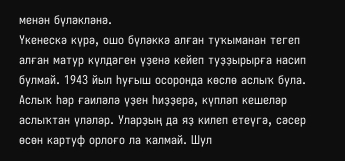менән бүләкләнә.
Үкенескә күрә, ошо бүләккә алған туҡыманан тегеп алған матур күлдәген үҙенә кейеп туҙҙырырға насип булмай. 1943 йыл һуғыш осоронда көслө аслыҡ була. Аслыҡ һәр ғаиләлә үҙен һиҙҙерә, күпләп кешеләр аслыҡтан үләләр. Уларҙың да яҙ килеп етеүгә, сәсер өсөн картуф орлоғо ла ҡалмай. Шул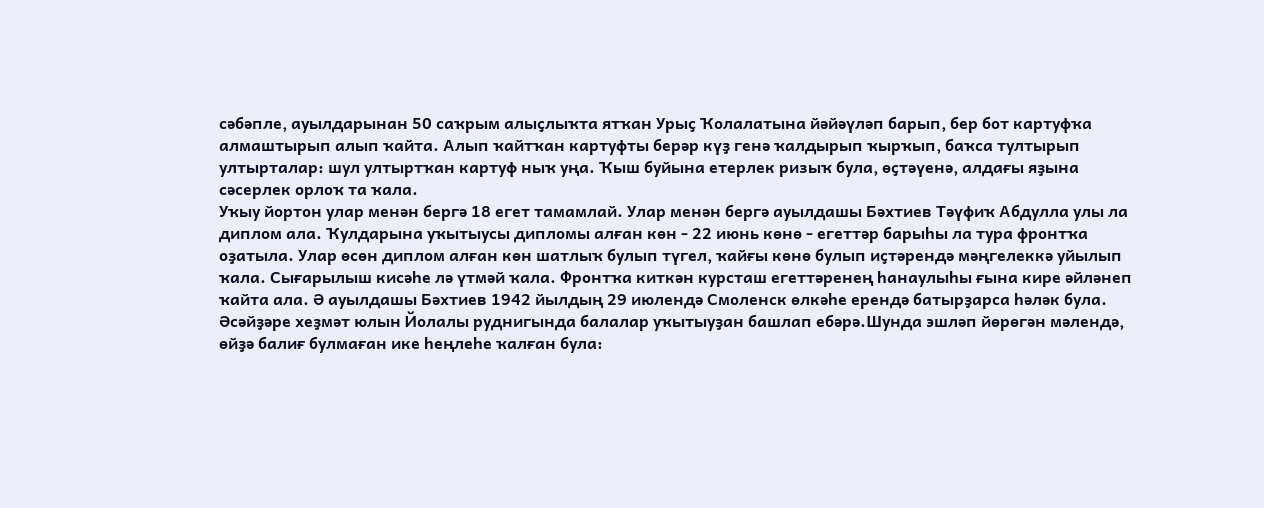сәбәпле, ауылдарынан 50 саҡрым алыҫлыҡта ятҡан Урыҫ Ҡолалатына йәйәүләп барып, бер бот картуфҡа алмаштырып алып ҡайта. Алып ҡайтҡан картуфты берәр күҙ генә ҡалдырып ҡырҡып, баҡса тултырып ултырталар: шул ултыртҡан картуф ныҡ уңа. Ҡыш буйына етерлек ризыҡ була, өҫтәүенә, алдағы яҙына сәсерлек орлоҡ та ҡала.
Уҡыу йортон улар менән бергә 18 егет тамамлай. Улар менән бергә ауылдашы Бәхтиев Тәүфиҡ Абдулла улы ла диплом ала. Ҡулдарына уҡытыусы дипломы алған көн - 22 июнь көнө - егеттәр барыһы ла тура фронтҡа оҙатыла. Улар өсөн диплом алған көн шатлыҡ булып түгел, ҡайғы көнө булып иҫтәрендә мәңгелеккә уйылып ҡала. Сығарылыш кисәһе лә үтмәй ҡала. Фронтҡа киткән курсташ егеттәренең һанаулыһы ғына кире әйләнеп ҡайта ала. Ә ауылдашы Бәхтиев 1942 йылдың 29 июлендә Смоленск өлкәһе ерендә батырҙарса һәләк була.
Әсәйҙәре хеҙмәт юлын Йолалы руднигында балалар уҡытыуҙан башлап ебәрә.Шунда эшләп йөрөгән мәлендә, өйҙә балиғ булмаған ике һеңлеһе ҡалған була: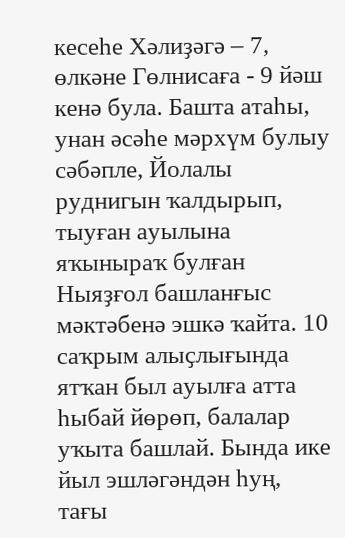кесеһе Хәлиҙәгә – 7, өлкәне Гөлнисаға - 9 йәш кенә була. Башта атаһы, унан әсәһе мәрхүм булыу сәбәпле, Йолалы руднигын ҡалдырып, тыуған ауылына яҡыныраҡ булған Ныяҙғол башланғыс мәктәбенә эшкә ҡайта. 10 саҡрым алыҫлығында ятҡан был ауылға атта һыбай йөрөп, балалар уҡыта башлай. Бында ике йыл эшләгәндән һуң, тағы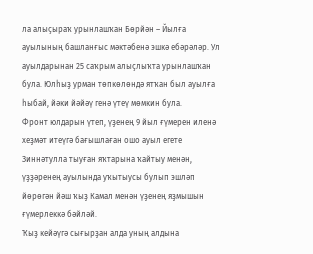ла алыҫыраҡ урынлашҡан Бөрйән – Йылға ауылының башланғыс мәктәбенә эшкә ебәрәләр. Ул ауылдарынан 25 саҡрым алыҫлыҡта урынлашҡан була. Юлһыҙ урман төпкөлөндә ятҡан был ауылға һыбай, йәки йәйәү генә үтеү мөмкин була.
Фронт юлдарын үтеп, үҙенең 9 йыл ғүмерен иленә хеҙмәт итеүгә бағышлаған ошо ауыл егете Зиннәтулла тыуған яҡтарына ҡайтыу менән, үҙҙәренең ауылында уҡытыусы булып эшләп йөрөгән йәш ҡыҙ Камал менән үҙенең яҙмышын ғүмерлеккә бәйләй.
Ҡыҙ кейәүгә сығырҙан алда уның алдына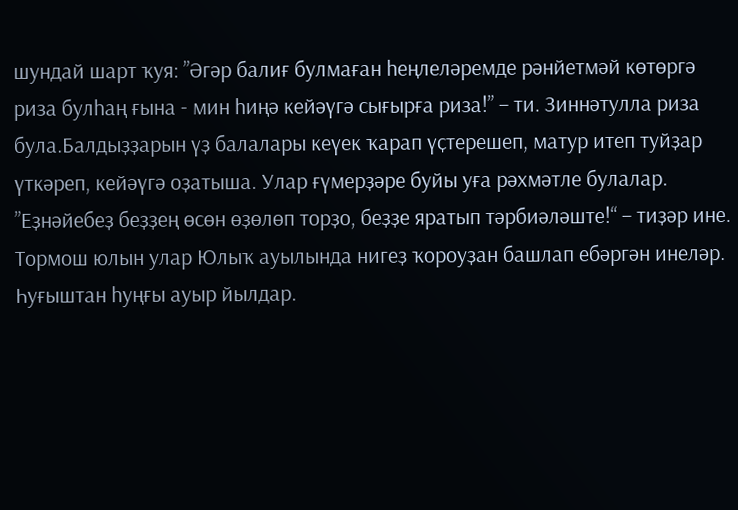шундай шарт ҡуя: ”Әгәр балиғ булмаған һеңлеләремде рәнйетмәй көтөргә риза булһаң ғына - мин һиңә кейәүгә сығырға риза!” – ти. Зиннәтулла риза була.Балдыҙҙарын үҙ балалары кеүек ҡарап үҫтерешеп, матур итеп туйҙар үткәреп, кейәүгә оҙатыша. Улар ғүмерҙәре буйы уға рәхмәтле булалар. ”Еҙнәйебеҙ беҙҙең өсөн өҙөлөп торҙо, беҙҙе яратып тәрбиәләште!“ – тиҙәр ине.
Тормош юлын улар Юлыҡ ауылында нигеҙ ҡороуҙан башлап ебәргән инеләр. Һуғыштан һуңғы ауыр йылдар.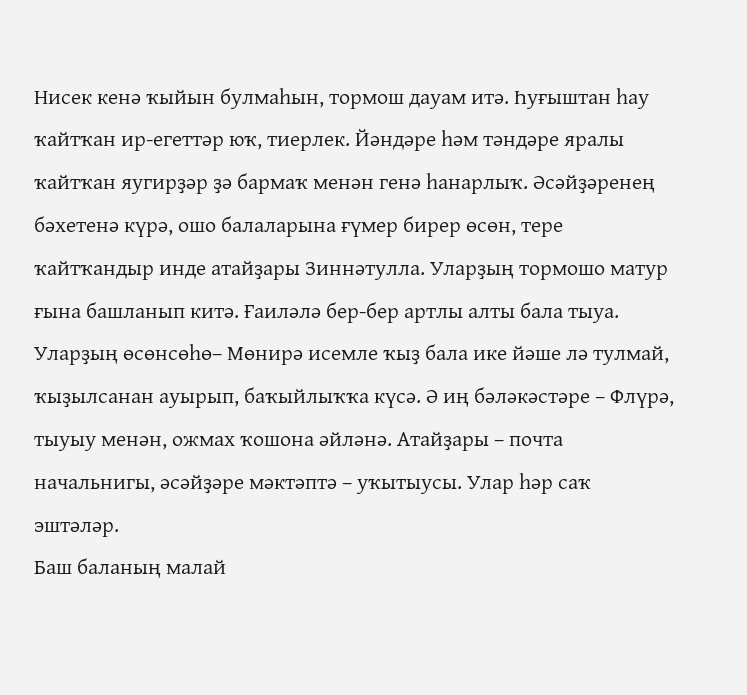Нисек кенә ҡыйын булмаһын, тормош дауам итә. Һуғыштан һау ҡайтҡан ир-егеттәр юҡ, тиерлек. Йәндәре һәм тәндәре яралы ҡайтҡан яугирҙәр ҙә бармаҡ менән генә һанарлыҡ. Әсәйҙәренең бәхетенә күрә, ошо балаларына ғүмер бирер өсөн, тере ҡайтҡандыр инде атайҙары Зиннәтулла. Уларҙың тормошо матур ғына башланып китә. Ғаиләлә бер-бер артлы алты бала тыуа. Уларҙың өсөнсөһө– Мөнирә исемле ҡыҙ бала ике йәше лә тулмай, ҡыҙылсанан ауырып, баҡыйлыҡҡа күсә. Ә иң бәләкәстәре – Флүрә, тыуыу менән, ожмах ҡошона әйләнә. Атайҙары – почта начальнигы, әсәйҙәре мәктәптә – уҡытыусы. Улар һәр саҡ эштәләр.
Баш баланың малай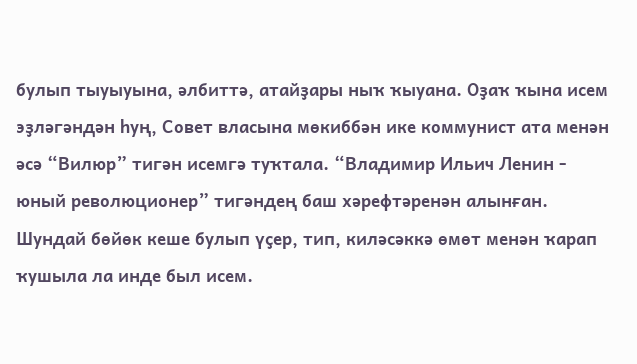булып тыуыуына, әлбиттә, атайҙары ныҡ ҡыуана. Оҙаҡ ҡына исем эҙләгәндән һуң, Совет власына мөкиббән ике коммунист ата менән әсә “Вилюр” тигән исемгә туҡтала. “Владимир Ильич Ленин - юный революционер” тигәндең баш хәрефтәренән алынған.
Шундай бөйөк кеше булып үҫер, тип, киләсәккә өмөт менән ҡарап ҡушыла ла инде был исем.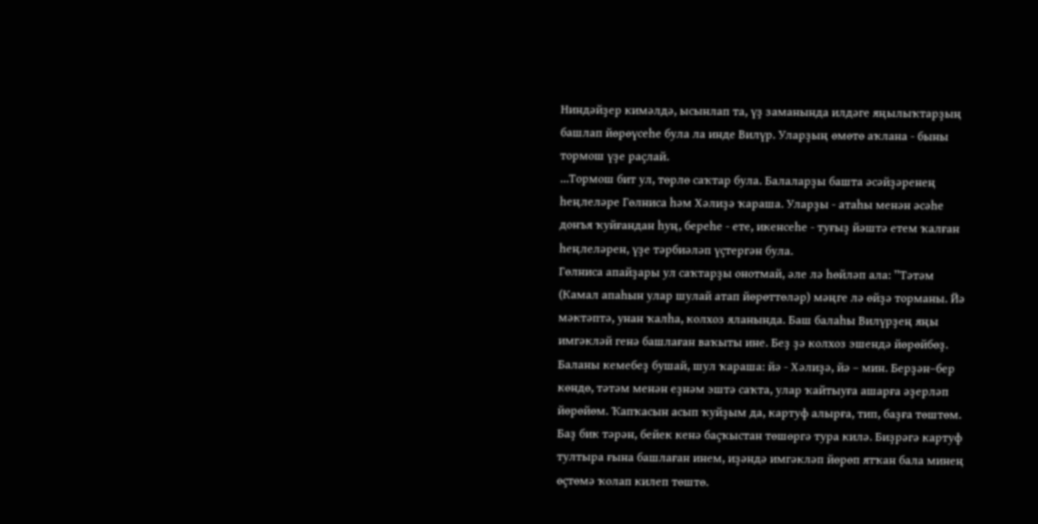Ниндәйҙер кимәлдә, ысынлап та, үҙ заманында илдәге яңылыҡтарҙың башлап йөрөүсеһе була ла инде Вилүр. Уларҙың өмөтө аҡлана - быны тормош үҙе раҫлай.
...Тормош бит ул, төрлө саҡтар була. Балаларҙы башта әсәйҙәренең һеңлеләре Гөлниса һәм Хәлиҙә ҡараша. Уларҙы - атаһы менән әсәһе донъя ҡуйғандан һуң, береһе - ете, икенсеһе - туғыҙ йәштә етем ҡалған һеңлеләрен, үҙе тәрбиәләп үҫтергән була.
Гөлниса апайҙары ул саҡтарҙы онотмай, әле лә һөйләп ала: ”Тәтәм (Камал апаһын улар шулай атап йөрөттөләр) мәңге лә өйҙә торманы. Йә мәктәптә, унан ҡалһа, колхоз яланында. Баш балаһы Вилүрҙең яңы имгәкләй генә башлаған ваҡыты ине. Беҙ ҙә колхоз эшендә йөрөйбөҙ. Баланы кемебеҙ бушай, шул ҡараша: йә - Хәлиҙә, йә – мин. Берҙән–бер көндө, тәтәм менән еҙнәм эштә саҡта, улар ҡайтыуға ашарға әҙерләп йөрөйөм. Ҡапҡасын асып ҡуйҙым да, картуф алырға, тип, баҙға төштөм. Баҙ бик тәрән, бейек кенә баҫҡыстан төшөргә тура килә. Биҙрәгә картуф тултыра ғына башлаған инем, иҙәндә имгәкләп йөрөп ятҡан бала минең өҫтөмә ҡолап килеп төштө.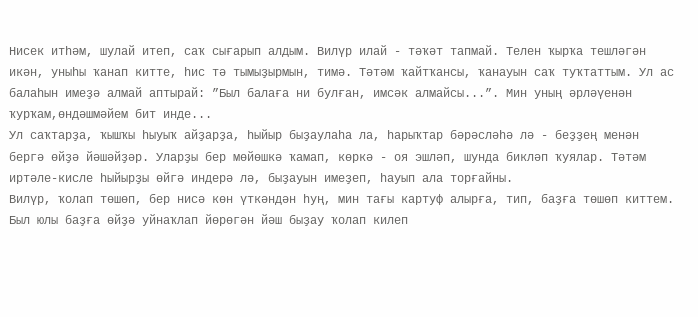Нисек итһәм, шулай итеп, саҡ сығарып алдым. Вилүр илай - тәҡәт тапмай. Телен ҡырҡа тешләгән икән, уныһы ҡанап китте, һис тә тымыҙырмын, тимә. Тәтәм ҡайтҡансы, ҡанауын саҡ туҡтаттым. Ул ас балаһын имеҙә алмай аптырай: ”Был балаға ни булған, имсәк алмайсы...”. Мин уның әрләүенән ҡурҡам,өндәшмәйем бит инде...
Ул саҡтарҙа, ҡышҡы һыуыҡ айҙарҙа, һыйыр быҙаулаһа ла, һарыҡтар бәрәсләһә лә - беҙҙең менән бергә өйҙә йәшәйҙәр. Уларҙы бер мөйөшкә ҡамап, көркә - оя эшләп, шунда бикләп ҡуялар. Тәтәм иртәле-кисле һыйырҙы өйгә индерә лә, быҙауын имеҙеп, һауып ала торғайны.
Вилүр, ҡолап төшөп, бер нисә көн үткәндән һуң, мин тағы картуф алырға, тип, баҙға төшөп киттем. Был юлы баҙға өйҙә уйнаҡлап йөрөгән йәш быҙау ҡолап килеп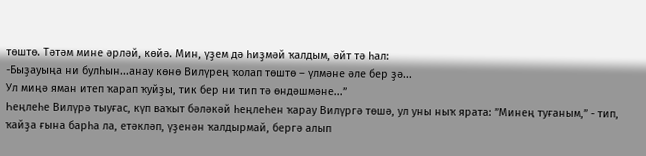төштө. Тәтәм мине әрләй, көйә. Мин, үҙем дә һиҙмәй ҡалдым, әйт тә һал:
-Быҙауыңа ни булһын...анау көнө Вилүрең ҡолап төштө – үлмәне әле бер ҙә...
Ул миңә яман итеп ҡарап ҡуйҙы, тик бер ни тип тә өндәшмәне...”
Һеңлеһе Вилүрә тыуғас, күп ваҡыт бәләкәй һеңлеһен ҡарау Вилүргә төшә, ул уны ныҡ ярата: ”Минең туғаным,” - тип, ҡайҙа ғына барһа ла, етәкләп, үҙенән ҡалдырмай, бергә алып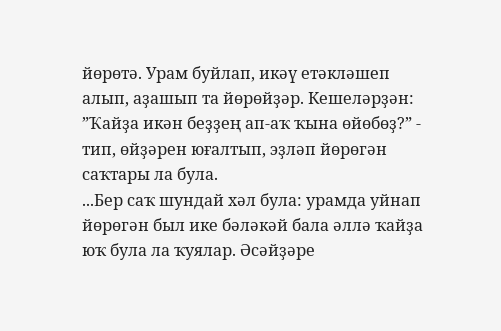йөрөтә. Урам буйлап, икәү етәкләшеп алып, аҙашып та йөрөйҙәр. Кешеләрҙән: ”Ҡайҙа икән беҙҙең ап-аҡ ҡына өйөбөҙ?” - тип, өйҙәрен юғалтып, эҙләп йөрөгән саҡтары ла була.
...Бер саҡ шундай хәл була: урамда уйнап йөрөгән был ике бәләкәй бала әллә ҡайҙа юҡ була ла ҡуялар. Әсәйҙәре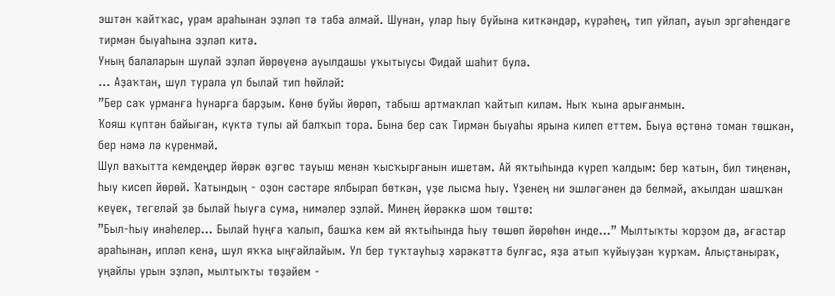эштән ҡайтҡас, урам араһынан эҙләп тә таба алмай. Шунан, улар һыу буйына киткәндәр, күрәһең, тип уйлап, ауыл эргәһендәге тирмән быуаһына эҙләп китә.
Уның балаларын шулай эҙләп йөрөүенә ауылдашы уҡытыусы Фидай шаһит була.
... Аҙаҡтан, шул турала ул былай тип һөйләй:
”Бер саҡ урманға һунарға барҙым. Көнө буйы йөрөп, табыш артмаҡлап ҡайтып киләм. Ныҡ ҡына арығанмын.
Ҡояш күптән байыған, күктә тулы ай балҡып тора. Бына бер саҡ Тирмән быуаһы ярына килеп еттем. Быуа өҫтөнә томан төшкән, бер нәмә лә күренмәй.
Шул ваҡытта кемдеңдер йөрәк өҙгөс тауыш менән ҡысҡырғанын ишетәм. Ай яҡтыһында күреп ҡалдым: бер ҡатын, бил тиңенән, һыу кисеп йөрөй. Ҡатындың - оҙон сәстәре ялбырап бөткән, үҙе лысма һыу. Үҙенең ни эшләгәнен дә белмәй, аҡылдан шашҡан кеүек, тегеләй ҙә былай һыуға сума, нимәлер эҙләй. Минең йөрәккә шом төштө:
”Был-һыу инәһелер... Былай һуңға ҡалып, башҡа кем ай яҡтыһында һыу төшөп йөрөһөн инде...” Мылтыҡты ҡорҙом да, ағастар араһынан, ипләп кенә, шул яҡҡа ыңғайлайым. Ул бер туҡтауһыҙ хәрәкәттә булғас, яҙа атып ҡуйыуҙан ҡурҡам. Алыҫтаныраҡ, уңайлы урын эҙләп, мылтыҡты төҙәйем -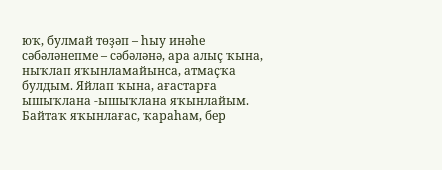юҡ, булмай төҙәп – һыу инәһе сәбәләнепме – сәбәләнә, ара алыҫ ҡына, ныҡлап яҡынламайынса, атмаҫҡа булдым. Яйлап ҡына, ағастарға ышыҡлана -ышыҡлана яҡынлайым. Байтаҡ яҡынлағас, ҡараһам, бер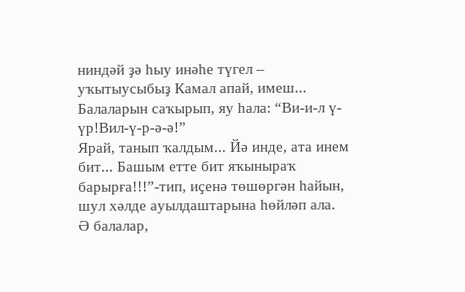ниндәй ҙә һыу инәһе түгел – уҡытыусыбыҙ Камал апай, имеш...
Балаларын саҡырып, яу һала: “Ви-и-л ү-үр!Вил-ү-р-ә-ә!”
Ярай, танып ҡалдым... Йә инде, ата инем бит... Башым етте бит яҡыныраҡ барырға!!!”-тип, иҫенә төшөргән һайын, шул хәлде ауылдаштарына һөйләп ала.
Ә балалар,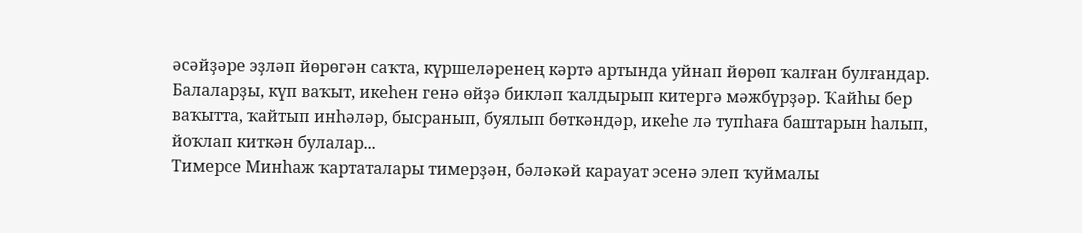әсәйҙәре эҙләп йөрөгән саҡта, күршеләренең кәртә артында уйнап йөрөп ҡалған булғандар.
Балаларҙы, күп ваҡыт, икеһен генә өйҙә бикләп ҡалдырып китергә мәжбүрҙәр. Ҡайһы бер ваҡытта, ҡайтып инһәләр, бысранып, буялып бөткәндәр, икеһе лә тупһаға баштарын һалып, йоҡлап киткән булалар...
Тимерсе Минһаж ҡартаталары тимерҙән, бәләкәй карауат эсенә элеп ҡуймалы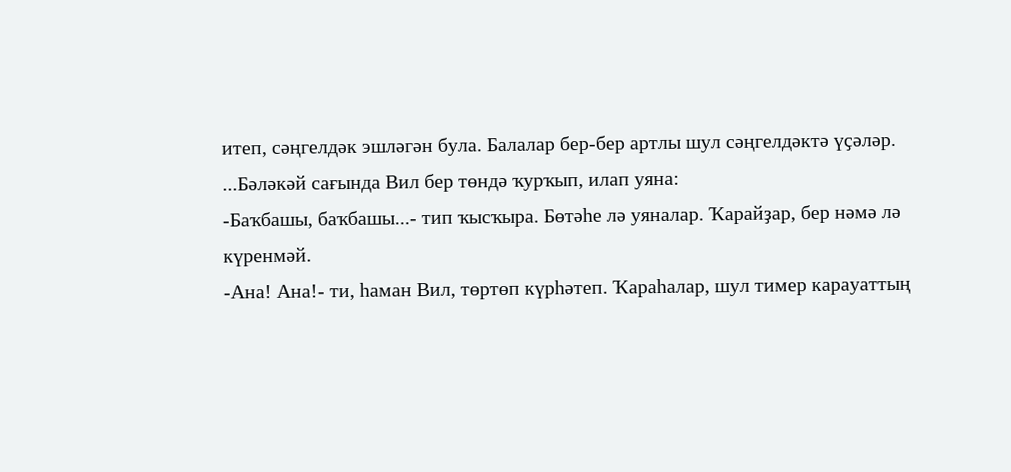итеп, сәңгелдәк эшләгән була. Балалар бер-бер артлы шул сәңгелдәктә үҫәләр.
...Бәләкәй сағында Вил бер төндә ҡурҡып, илап уяна:
-Баҡбашы, баҡбашы...- тип ҡысҡыра. Бөтәһе лә уяналар. Ҡарайҙар, бер нәмә лә күренмәй.
-Ана! Ана!- ти, һаман Вил, төртөп күрһәтеп. Ҡараһалар, шул тимер карауаттың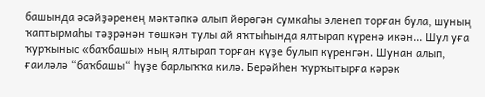башында әсәйҙәренең мәктәпкә алып йөрөгән сумкаһы эленеп торған була, шуның ҡаптырмаһы тәҙрәнән төшкән тулы ай яҡтыһында ялтырап күренә икән... Шул уға ҡурҡыныс «баҡбашы» ның ялтырап торған күҙе булып күренгән. Шунан алып, ғаиләлә “баҡбашы“ һүҙе барлыҡҡа килә. Берәйһен ҡурҡытырға кәрәк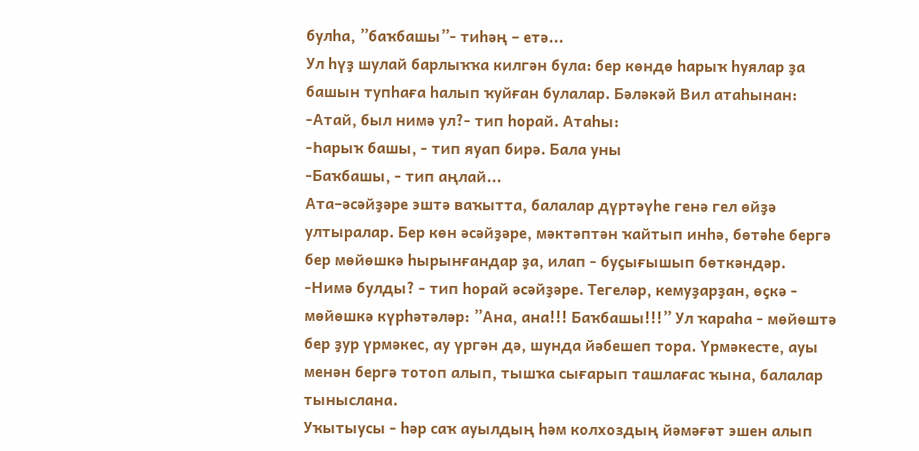булһа, ”баҡбашы”- тиһәң – етә...
Ул һүҙ шулай барлыҡҡа килгән була: бер көндө һарыҡ һуялар ҙа башын тупһаға һалып ҡуйған булалар. Бәләкәй Вил атаһынан:
-Атай, был нимә ул?- тип һорай. Атаһы:
-Һарыҡ башы, - тип яуап бирә. Бала уны
-Баҡбашы, - тип аңлай...
Ата–әсәйҙәре эштә ваҡытта, балалар дүртәүһе генә гел өйҙә ултыралар. Бер көн әсәйҙәре, мәктәптән ҡайтып инһә, бөтәһе бергә бер мөйөшкә һырынғандар ҙа, илап - буҫығышып бөткәндәр.
-Нимә булды? - тип һорай әсәйҙәре. Тегеләр, кемуҙарҙан, өҫкә - мөйөшкә күрһәтәләр: ”Ана, ана!!! Баҡбашы!!!” Ул ҡараһа - мөйөштә бер ҙур үрмәкес, ау үргән дә, шунда йәбешеп тора. Үрмәкесте, ауы менән бергә тотоп алып, тышҡа сығарып ташлағас ҡына, балалар тыныслана.
Уҡытыусы - һәр саҡ ауылдың һәм колхоздың йәмәғәт эшен алып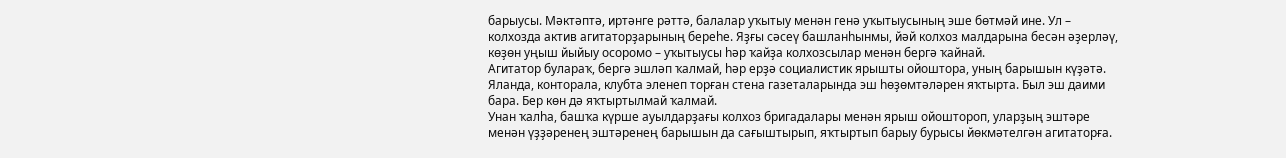барыусы. Мәктәптә, иртәнге рәттә, балалар уҡытыу менән генә уҡытыусының эше бөтмәй ине. Ул – колхозда актив агитаторҙарының береһе. Яҙғы сәсеү башланһынмы, йәй колхоз малдарына бесән әҙерләү, көҙөн уңыш йыйыу осоромо – уҡытыусы һәр ҡайҙа колхозсылар менән бергә ҡайнай.
Агитатор булараҡ, бергә эшләп ҡалмай, һәр ерҙә социалистик ярышты ойоштора, уның барышын күҙәтә. Яланда, конторала, клубта эленеп торған стена газеталарында эш һөҙөмтәләрен яҡтырта. Был эш даими бара. Бер көн дә яҡтыртылмай ҡалмай.
Унан ҡалһа, башҡа күрше ауылдарҙағы колхоз бригадалары менән ярыш ойоштороп, уларҙың эштәре менән үҙҙәренең эштәренең барышын да сағыштырып, яҡтыртып барыу бурысы йөкмәтелгән агитаторға.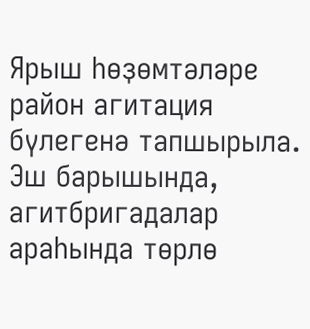Ярыш һөҙөмтәләре район агитация бүлегенә тапшырыла.
Эш барышында, агитбригадалар араһында төрлө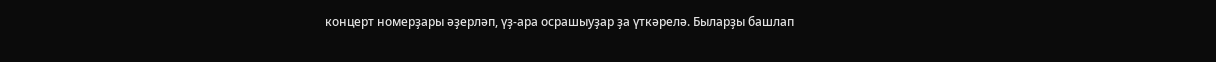концерт номерҙары әҙерләп, үҙ-ара осрашыуҙар ҙа үткәрелә. Быларҙы башлап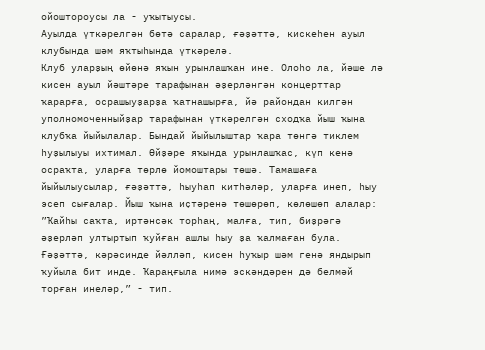ойоштороусы ла - уҡытыусы.
Ауылда үткәрелгән бөтә саралар, ғәҙәттә, кискеһен ауыл клубында шәм яҡтыһында үткәрелә.
Клуб уларҙың өйөнә яҡын урынлашҡан ине. Олоһо ла, йәше лә кисен ауыл йәштәре тарафынан әҙерләнгән концерттар ҡарарға, осрашыуҙарҙа ҡатнашырға, йә райондан килгән уполномоченныйҙар тарафынан үткәрелгән сходҡа йыш ҡына клубҡа йыйылалар. Бындай йыйылыштар ҡара төнгә тиклем һуҙылыуы ихтимал. Өйҙәре яҡында урынлашҡас, күп кенә осраҡта, уларға төрлө йомоштары төшә. Тамашаға йыйылыусылар, ғәҙәттә, һыуһап китһәләр, уларға инеп, һыу эсеп сығалар. Йыш ҡына иҫтәренә төшөрөп, көлөшөп алалар: ”Ҡайһы саҡта, иртәнсәк торһаң, малға, тип, биҙрәгә әҙерләп ултыртып ҡуйған ашлы һыу ҙа ҡалмаған була. Ғәҙәттә, кәрәсинде йәлләп, кисен һуҡыр шәм генә яндырып ҡуйыла бит инде. Ҡараңғыла нимә эскәндәрен дә белмәй торған инеләр,” - тип.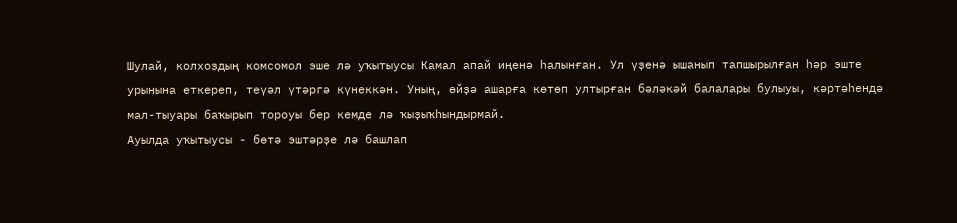Шулай, колхоздың комсомол эше лә уҡытыусы Камал апай иңенә һалынған. Ул үҙенә ышанып тапшырылған һәр эште урынына еткереп, теүәл үтәргә күнеккән. Уның, өйҙә ашарға көтөп ултырған бәләкәй балалары булыуы, кәртәһендә мал-тыуары баҡырып тороуы бер кемде лә ҡыҙыҡһындырмай.
Ауылда уҡытыусы - бөтә эштәрҙе лә башлап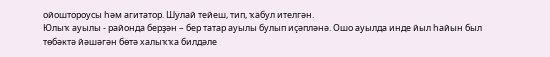ойоштороусы һәм агитатор. Шулай тейеш, тип, ҡабул ителгән.
Юлыҡ ауылы - районда берҙән – бер татар ауылы булып иҫәпләнә. Ошо ауылда инде йыл һайын был төбәктә йәшәгән бөтә халыҡҡа билдәле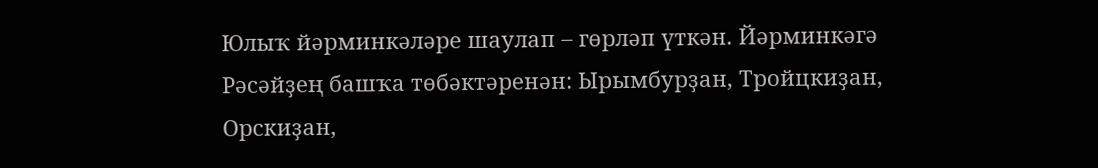Юлыҡ йәрминкәләре шаулап – гөрләп үткән. Йәрминкәгә Рәсәйҙең башҡа төбәктәренән: Ырымбурҙан, Тройцкиҙан, Орскиҙан,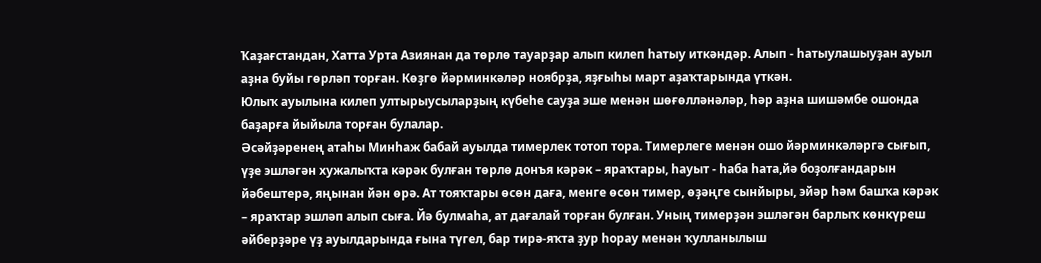Ҡаҙағстандан, Хатта Урта Азиянан да төрлө тауарҙар алып килеп һатыу иткәндәр. Алып - һатыулашыуҙан ауыл аҙна буйы гөрләп торған. Көҙгө йәрминкәләр ноябрҙа, яҙғыһы март аҙаҡтарында үткән.
Юлыҡ ауылына килеп ултырыусыларҙың күбеһе сауҙа эше менән шөғөлләнәләр, һәр аҙна шишәмбе ошонда баҙарға йыйыла торған булалар.
Әсәйҙәренең атаһы Минһаж бабай ауылда тимерлек тотоп тора. Тимерлеге менән ошо йәрминкәләргә сығып, үҙе эшләгән хужалыҡта кәрәк булған төрлө донъя кәрәк – яраҡтары, һауыт - һаба һата,йә боҙолғандарын йәбештерә, яңынан йән өрә. Ат тояҡтары өсөн даға, менге өсөн тимер, өҙәңге сынйыры, эйәр һәм башҡа кәрәк – яраҡтар эшләп алып сыға. Йә булмаһа, ат дағалай торған булған. Уның тимерҙән эшләгән барлыҡ көнкүреш әйберҙәре үҙ ауылдарында ғына түгел, бар тирә-яҡта ҙур һорау менән ҡулланылыш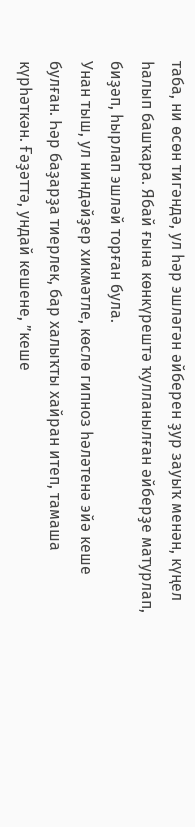таба, ни өсөн тигәндә, ул һәр эшләгән әйберен ҙур зауыҡ менән, күңел һалып башҡара. Ябай ғына көнкүрештә ҡулланылған әйберҙе матурлап, биҙәп, һырлап эшләй торған була.
Унан тыш, ул ниндәйҙер хикмәтле, көслө гипноз һәләтенә эйә кеше булған. Һәр баҙарҙа тиерлек, бар халыҡты хайран итеп, тамаша күрһәткән. Ғәҙәттә, ундай кешене, ”кеше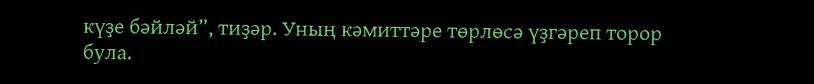күҙе бәйләй”, тиҙәр. Уның кәмиттәре төрлөсә үҙгәреп торор була.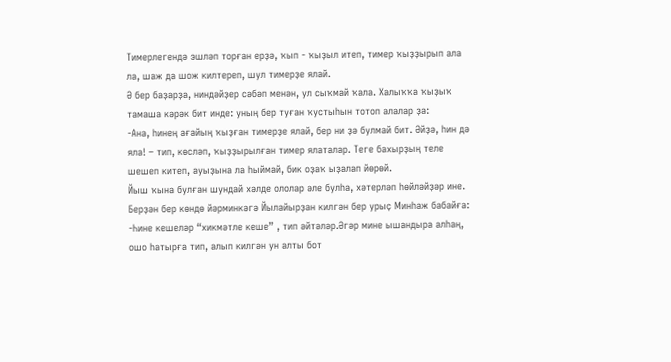Тимерлегендә эшләп торған ерҙә, ҡып - ҡыҙыл итеп, тимер ҡыҙҙырып ала ла, шаж да шож килтереп, шул тимерҙе ялай.
Ә бер баҙарҙа, ниндәйҙер сәбәп менән, ул сыҡмай ҡала. Халыҡҡа ҡыҙыҡ тамаша кәрәк бит инде: уның бер туған ҡустыһын тотоп алалар ҙа:
-Ана, һинең ағайың ҡыҙған тимерҙе ялай, бер ни ҙә булмай бит. Әйҙә, һин дә яла! – тип, көсләп, ҡыҙҙырылған тимер ялаталар. Теге бахырҙың теле шешеп китеп, ауыҙына ла һыймай, бик оҙаҡ ыҙалап йөрөй.
Йыш ҡына булған шундай хәлде ололар әле булһа, хәтерләп һөйләйҙәр ине. Берҙән бер көндө йәрминкәгә Йылайырҙан килгән бер урыҫ Минһаж бабайға:
-Һине кешеләр “хикмәтле кеше” , тип әйтәләр.Әгәр мине ышандыра алһаң, ошо һатырға тип, алып килгән ун алты бот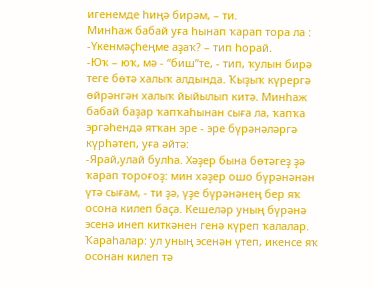игенемде һиңә бирәм, – ти.
Минһаж бабай уға һынап ҡарап тора ла :
-Үкенмәҫһеңме аҙаҡ? – тип һорай.
-Юҡ – юҡ, мә - “биш”те, - тип, ҡулын бирә теге бөтә халыҡ алдында. Ҡыҙыҡ күрергә өйрәнгән халыҡ йыйылып китә. Минһаж бабай баҙар ҡапҡаһынан сыға ла, ҡапҡа эргәһендә ятҡан эре - эре бүрәнәләргә күрһәтеп, уға әйтә:
-Ярай,улай булһа. Хәҙер бына бөтәгеҙ ҙә ҡарап тороғоҙ: мин хәҙер ошо бүрәнәнән үтә сығам, - ти ҙә, үҙе бүрәнәнең бер яҡ осона килеп баҫа. Кешеләр уның бүрәнә эсенә инеп киткәнен генә күреп ҡалалар. Ҡараһалар: ул уның эсенән үтеп, икенсе яҡ осонан килеп тә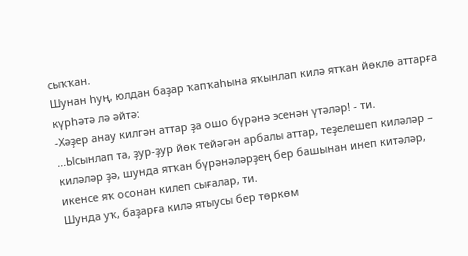сыҡҡан.
Шунан һуң, юлдан баҙар ҡапҡаһына яҡынлап килә ятҡан йөклө аттарға күрһәтә лә әйтә:
-Хәҙер анау килгән аттар ҙа ошо бүрәнә эсенән үтәләр! - ти.
...Ысынлап та, ҙур-ҙур йөк тейәгән арбалы аттар, теҙелешеп киләләр – киләләр ҙә, шунда ятҡан бүрәнәләрҙең бер башынан инеп китәләр, икенсе яҡ осонан килеп сығалар, ти.
Шунда уҡ, баҙарға килә ятыусы бер төркөм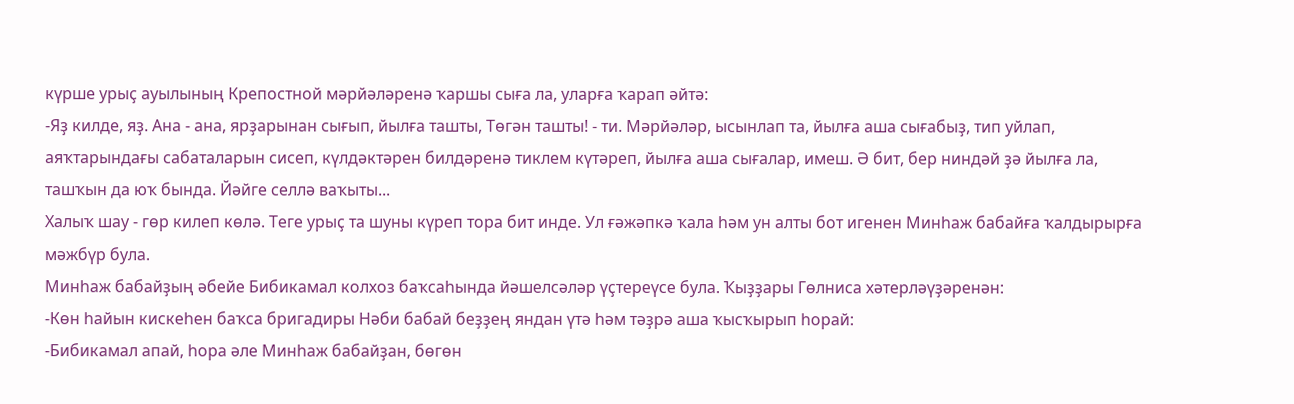күрше урыҫ ауылының Крепостной мәрйәләренә ҡаршы сыға ла, уларға ҡарап әйтә:
-Яҙ килде, яҙ. Ана - ана, ярҙарынан сығып, йылға ташты, Төгән ташты! - ти. Мәрйәләр, ысынлап та, йылға аша сығабыҙ, тип уйлап, аяҡтарындағы сабаталарын сисеп, күлдәктәрен билдәренә тиклем күтәреп, йылға аша сығалар, имеш. Ә бит, бер ниндәй ҙә йылға ла, ташҡын да юҡ бында. Йәйге селлә ваҡыты...
Халыҡ шау - гөр килеп көлә. Теге урыҫ та шуны күреп тора бит инде. Ул ғәжәпкә ҡала һәм ун алты бот игенен Минһаж бабайға ҡалдырырға мәжбүр була.
Минһаж бабайҙың әбейе Бибикамал колхоз баҡсаһында йәшелсәләр үҫтереүсе була. Ҡыҙҙары Гөлниса хәтерләүҙәренән:
-Көн һайын кискеһен баҡса бригадиры Нәби бабай беҙҙең яндан үтә һәм тәҙрә аша ҡысҡырып һорай:
-Бибикамал апай, һора әле Минһаж бабайҙан, бөгөн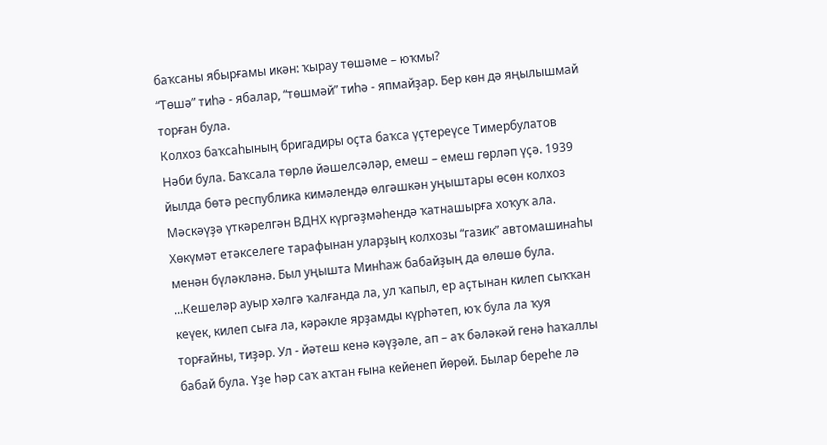баҡсаны ябырғамы икән: ҡырау төшәме – юҡмы?
“Төшә” тиһә - ябалар, “төшмәй” тиһә - япмайҙар. Бер көн дә яңылышмай торған була.
Колхоз баҡсаһының бригадиры оҫта баҡса үҫтереүсе Тимербулатов Нәби була. Баҡсала төрлө йәшелсәләр, емеш – емеш гөрләп үҫә. 1939 йылда бөтә республика кимәлендә өлгәшкән уңыштары өсөн колхоз Мәскәүҙә үткәрелгән ВДНХ күргәҙмәһендә ҡатнашырға хоҡуҡ ала. Хөкүмәт етәкселеге тарафынан уларҙың колхозы “газик” автомашинаһы менән бүләкләнә. Был уңышта Минһаж бабайҙың да өлөшө була.
...Кешеләр ауыр хәлгә ҡалғанда ла, ул ҡапыл, ер аҫтынан килеп сыҡҡан кеүек, килеп сыға ла, кәрәкле ярҙамды күрһәтеп, юҡ була ла ҡуя торғайны, тиҙәр. Ул - йәтеш кенә кәүҙәле, ап – аҡ бәләкәй генә һаҡаллы бабай була. Үҙе һәр саҡ аҡтан ғына кейенеп йөрөй. Былар береһе лә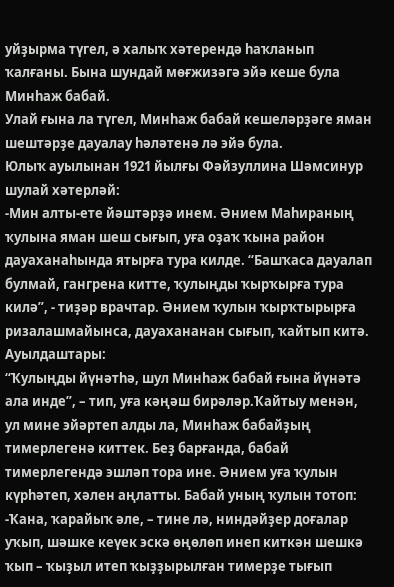уйҙырма түгел, ә халыҡ хәтерендә һаҡланып ҡалғаны. Бына шундай мөғжизәгә эйә кеше була Минһаж бабай.
Улай ғына ла түгел, Минһаж бабай кешеләрҙәге яман шештәрҙе дауалау һәләтенә лә эйә була.
Юлыҡ ауылынан 1921 йылғы Фәйзуллина Шәмсинур шулай хәтерләй:
-Мин алты-ете йәштәрҙә инем. Әнием Маһираның ҡулына яман шеш сығып, уға оҙаҡ ҡына район дауаханаһында ятырға тура килде. “Башҡаса дауалап булмай, гангрена китте, ҡулыңды ҡырҡырға тура килә”, - тиҙәр врачтар. Әнием ҡулын ҡырҡтырырға ризалашмайынса, дауахананан сығып, ҡайтып китә. Ауылдаштары:
“Ҡулыңды йүнәтһә, шул Минһаж бабай ғына йүнәтә ала инде”, – тип, уға кәңәш бирәләр.Ҡайтыу менән, ул мине эйәртеп алды ла, Минһаж бабайҙың тимерлегенә киттек. Беҙ барғанда, бабай тимерлегендә эшләп тора ине. Әнием уға ҡулын күрһәтеп, хәлен аңлатты. Бабай уның ҡулын тотоп:
-Ҡана, ҡарайыҡ әле, – тине лә, ниндәйҙер доғалар уҡып, шәшке кеүек эскә өңөлөп инеп киткән шешкә ҡып – ҡыҙыл итеп ҡыҙҙырылған тимерҙе тығып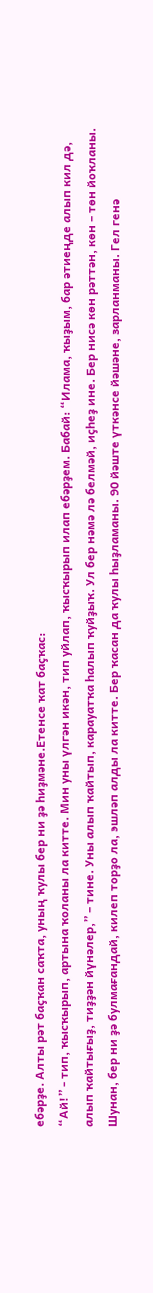ебәрҙе. Алты рәт баҫҡан саҡта, уның ҡулы бер ни ҙә һиҙмәне.Етенсе ҡат баҫҡас:
“Ай!” - тип, ҡысҡырып, артына ҡоланы ла китте. Мин уны үлгән икән, тип уйлап, ҡысҡырып илап ебәрҙем. Бабай: “Илама, ҡыҙым, бар әтиеңде алып кил дә, алып ҡайтығыҙ, тиҙҙән йүнәлер,” – тине. Уны алып ҡайтып, карауатҡа һалып ҡуйҙыҡ. Ул бер нәмә лә белмәй, иҫһеҙ ине. Бер нисә көн рәттән, көн – төн йоҡланы. Шунан, бер ни ҙә булмағандай, килеп торҙо ла, эшләп алды ла китте. Бер ҡасан да ҡулы һыҙламаны. 90 йәште үткәнсе йәшәне, зарланманы. Гел генә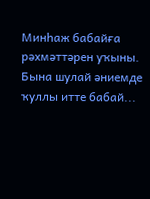Минһаж бабайға рәхмәттәрен уҡыны. Бына шулай әниемде ҡуллы итте бабай...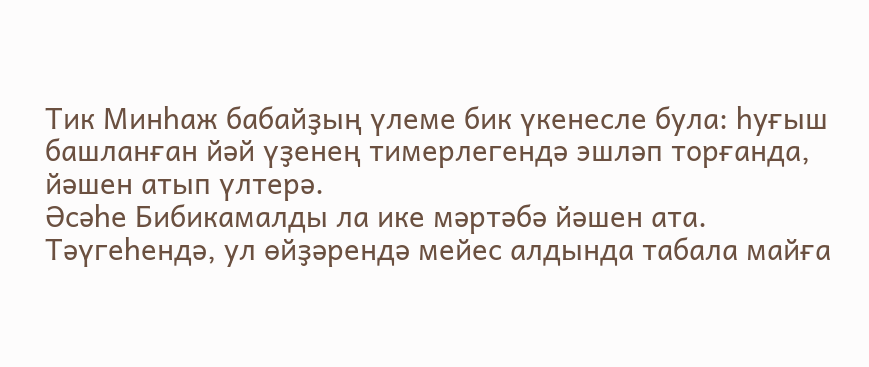Тик Минһаж бабайҙың үлеме бик үкенесле була: һуғыш башланған йәй үҙенең тимерлегендә эшләп торғанда, йәшен атып үлтерә.
Әсәһе Бибикамалды ла ике мәртәбә йәшен ата. Тәүгеһендә, ул өйҙәрендә мейес алдында табала майға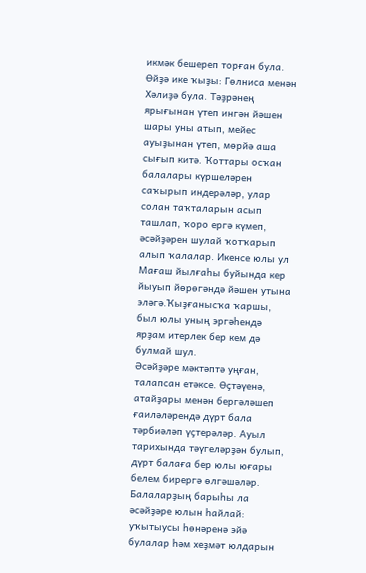икмәк бешереп торған була. Өйҙә ике ҡыҙы: Гөлниса менән Хәлиҙә була. Тәҙрәнең ярығынан үтеп ингән йәшен шары уны атып, мейес ауыҙынан үтеп, мөрйә аша сығып китә. Ҡоттары осҡан балалары күршеләрен саҡырып индерәләр, улар солан таҡталарын асып ташлап, ҡоро ергә күмеп, әсәйҙәрен шулай ҡотҡарып алып ҡалалар. Икенсе юлы ул Мағаш йылғаһы буйында кер йыуып йөрөгәндә йәшен утына эләгә.Ҡыҙғанысҡа ҡаршы, был юлы уның эргәһендә ярҙам итерлек бер кем дә булмай шул.
Әсәйҙәре мәктәптә уңған, талапсан етәксе. Өҫтәүенә, атайҙары менән бергәләшеп ғаиләләрендә дүрт бала тәрбиәләп үҫтерәләр. Ауыл тарихында тәүгеләрҙән булып, дүрт балаға бер юлы юғары белем бирергә өлгәшәләр. Балаларҙың барыһы ла әсәйҙәре юлын һайлай: уҡытыусы һөнәренә эйә булалар һәм хеҙмәт юлдарын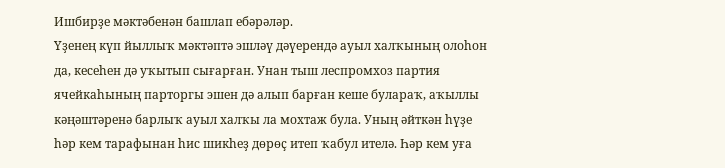Ишбирҙе мәктәбенән башлап ебәрәләр.
Үҙенең күп йыллыҡ мәктәптә эшләү дәүерендә ауыл халҡының олоһон да, кесеһен дә уҡытып сығарған. Унан тыш леспромхоз партия ячейкаһының парторгы эшен дә алып барған кеше булараҡ, аҡыллы кәңәштәренә барлыҡ ауыл халҡы ла мохтаж була. Уның әйткән һүҙе һәр кем тарафынан һис шикһеҙ дөрөҫ итеп ҡабул ителә. Һәр кем уға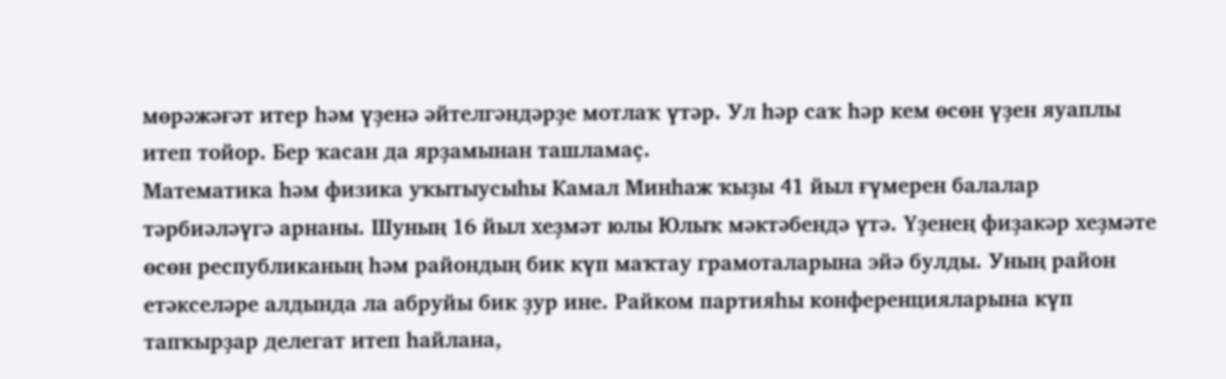мөрәжәғәт итер һәм үҙенә әйтелгәндәрҙе мотлаҡ үтәр. Ул һәр саҡ һәр кем өсөн үҙен яуаплы итеп тойор. Бер ҡасан да ярҙамынан ташламаҫ.
Математика һәм физика уҡытыусыһы Камал Минһаж ҡыҙы 41 йыл ғүмерен балалар тәрбиәләүгә арнаны. Шуның 16 йыл хеҙмәт юлы Юлыҡ мәктәбендә үтә. Үҙенең фиҙакәр хеҙмәте өсөн республиканың һәм райондың бик күп маҡтау грамоталарына эйә булды. Уның район етәкселәре алдында ла абруйы бик ҙур ине. Райком партияһы конференцияларына күп тапҡырҙар делегат итеп һайлана,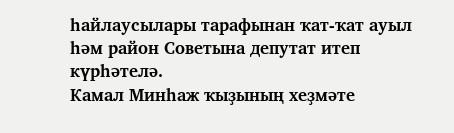һайлаусылары тарафынан ҡат-ҡат ауыл һәм район Советына депутат итеп күрһәтелә.
Камал Минһаж ҡыҙының хеҙмәте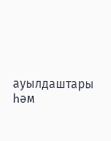ауылдаштары һәм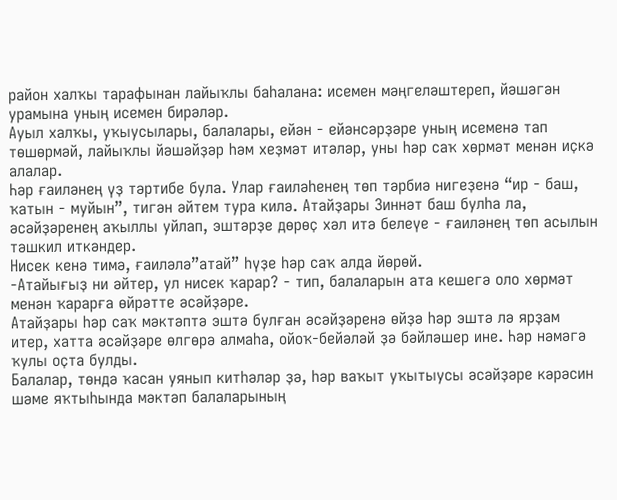район халҡы тарафынан лайыҡлы баһалана: исемен мәңгеләштереп, йәшәгән урамына уның исемен бирәләр.
Ауыл халҡы, уҡыусылары, балалары, ейән - ейәнсәрҙәре уның исеменә тап төшөрмәй, лайыҡлы йәшәйҙәр һәм хеҙмәт итәләр, уны һәр саҡ хөрмәт менән иҫкә алалар.
Һәр ғаиләнең үҙ тәртибе була. Улар ғаиләһенең төп тәрбиә нигеҙенә “ир - баш, ҡатын - муйын”, тигән әйтем тура килә. Атайҙары Зиннәт баш булһа ла, әсәйҙәренең аҡыллы уйлап, эштәрҙе дөрөҫ хәл итә белеүе - ғаиләнең төп асылын тәшкил иткәндер.
Нисек кенә тимә, ғаиләлә”атай” һүҙе һәр саҡ алда йөрөй.
-Атайығыҙ ни әйтер, ул нисек ҡарар? - тип, балаларын ата кешегә оло хөрмәт менән ҡарарға өйрәтте әсәйҙәре.
Атайҙары һәр саҡ мәктәптә эштә булған әсәйҙәренә өйҙә һәр эштә лә ярҙам итер, хатта әсәйҙәре өлгөрә алмаһа, ойоҡ-бейәләй ҙә бәйләшер ине. Һәр нәмәгә ҡулы оҫта булды.
Балалар, төндә ҡасан уянып китһәләр ҙә, һәр ваҡыт уҡытыусы әсәйҙәре кәрәсин шәме яҡтыһында мәктәп балаларының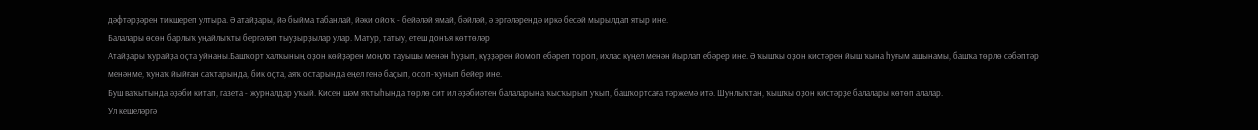дәфтәрҙәрен тикшереп ултыра. Ә атайҙары, йә быйма табанлай, йәки ойоҡ - бейәләй ямай, бәйләй, ә эргәләрендә иркә бесәй мырылдап ятыр ине.
Балалары өсөн барлыҡ уңайлыҡты бергәләп тыуҙырҙылар улар. Матур, татыу, етеш донъя көттөләр
Атайҙары ҡурайҙа оҫта уйнаны.Башҡорт халҡының оҙон көйҙәрен моңло тауышы менән һуҙып, күҙҙәрен йомоп ебәреп тороп, ихлас күңел менән йырлап ебәрер ине. Ә ҡышҡы оҙон кистәрен йыш ҡына һуғым ашынамы, башҡа төрлө сәбәптәр менәнме, ҡунаҡ йыйған саҡтарында, бик оҫта, аяҡ остарында еңел генә баҫып, осоп-ҡунып бейер ине.
Буш ваҡытында әҙәби китап, газета - журналдар уҡый. Кисен шәм яҡтыһында төрлө сит ил әҙәбиәтен балаларына ҡысҡырып уҡып, башҡортсаға тәржемә итә. Шунлыҡтан, ҡышҡы оҙон кистәрҙе балалары көтөп алалар.
Ул кешеләргә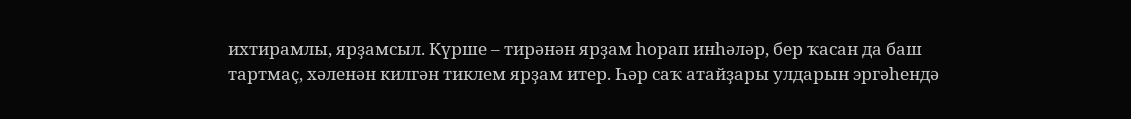ихтирамлы, ярҙамсыл. Күрше – тирәнән ярҙам һорап инһәләр, бер ҡасан да баш тартмаҫ, хәленән килгән тиклем ярҙам итер. Һәр саҡ атайҙары улдарын эргәһендә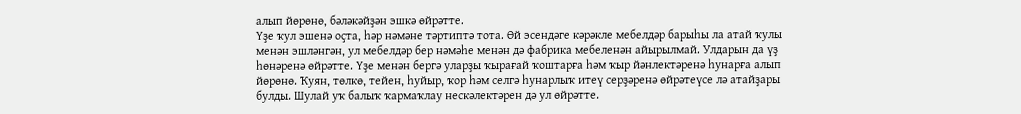алып йөрөнө, бәләкәйҙән эшкә өйрәтте.
Үҙе ҡул эшенә оҫта, һәр нәмәне тәртиптә тота. Өй эсендәге кәрәкле мебелдәр барыһы ла атай ҡулы менән эшләнгән, ул мебелдәр бер нәмәһе менән дә фабрика мебеленән айырылмай. Улдарын да үҙ һөнәренә өйрәтте. Үҙе менән бергә уларҙы ҡырағай ҡоштарға һәм ҡыр йәнлектәренә һунарға алып йөрөнө. Ҡуян, төлкө, тейен, һуйыр, ҡор һәм селгә һунарлыҡ итеү серҙәренә өйрәтеүсе лә атайҙары булды. Шулай уҡ балыҡ ҡармаҡлау нескәлектәрен дә ул өйрәтте.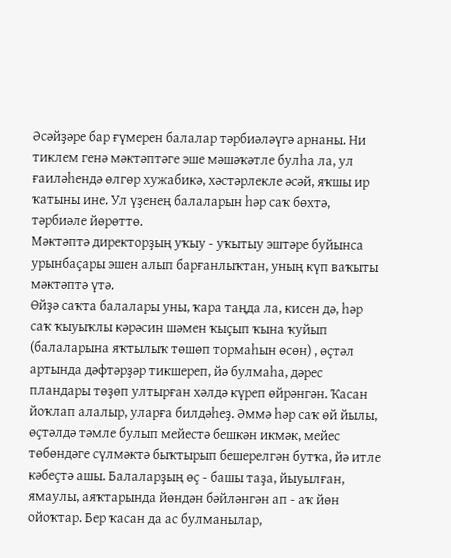Әсәйҙәре бар ғүмерен балалар тәрбиәләүгә арнаны. Ни тиклем генә мәктәптәге эше мәшәҡәтле булһа ла, ул ғаиләһендә өлгөр хужабикә, хәстәрлекле әсәй, яҡшы ир ҡатыны ине. Ул үҙенең балаларын һәр саҡ бөхтә, тәрбиәле йөрөттө.
Мәктәптә директорҙың уҡыу - уҡытыу эштәре буйынса урынбаҫары эшен алып барғанлыҡтан, уның күп ваҡыты мәктәптә үтә.
Өйҙә саҡта балалары уны, ҡара таңда ла, кисен дә, һәр саҡ ҡыуыҡлы кәрәсин шәмен ҡыҫып ҡына ҡуйып (балаларына яҡтылыҡ төшөп тормаһын өсөн) , өҫтәл артында дәфтәрҙәр тикшереп, йә булмаһа, дәрес пландары төҙөп ултырған хәлдә күреп өйрәнгән. Ҡасан йоҡлап алалыр, уларға билдәһеҙ. Әммә һәр саҡ өй йылы, өҫтәлдә тәмле булып мейестә бешкән икмәк, мейес төбөндәге сүлмәктә быҡтырып бешерелгән бутҡа, йә итле кәбеҫтә ашы. Балаларҙың өҫ - башы таҙа, йыуылған, ямаулы, аяҡтарында йөндән бәйләнгән ап - аҡ йөн ойоҡтар. Бер ҡасан да ас булманылар,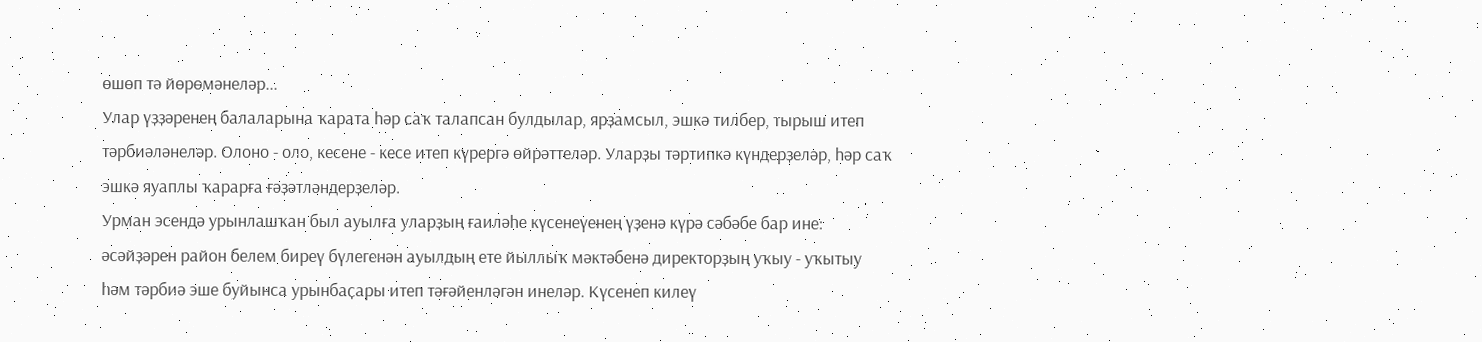өшөп тә йөрөмәнеләр...
Улар үҙҙәренең балаларына ҡарата һәр саҡ талапсан булдылар, ярҙамсыл, эшкә тилбер, тырыш итеп тәрбиәләнеләр. Олоно - оло, кесене - кесе итеп күрергә өйрәттеләр. Уларҙы тәртипкә күндерҙеләр, һәр саҡ эшкә яуаплы ҡарарға ғәҙәтләндерҙеләр.
Урман эсендә урынлашҡан был ауылға уларҙың ғаиләһе күсенеүенең үҙенә күрә сәбәбе бар ине: әсәйҙәрен район белем биреү бүлегенән ауылдың ете йыллыҡ мәктәбенә директорҙың уҡыу - уҡытыу һәм тәрбиә эше буйынса урынбаҫары итеп тәғәйенләгән инеләр. Күсенеп килеү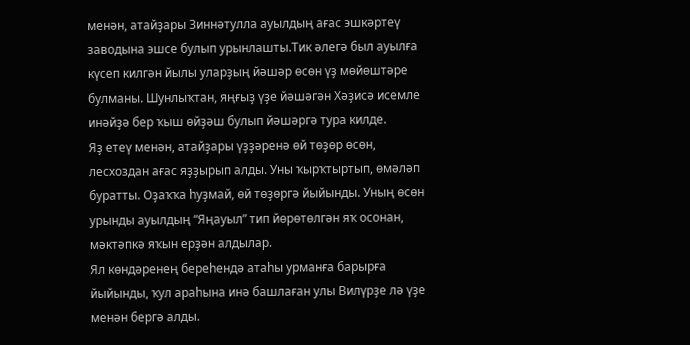менән, атайҙары Зиннәтулла ауылдың ағас эшкәртеү заводына эшсе булып урынлашты.Тик әлегә был ауылға күсеп килгән йылы уларҙың йәшәр өсөн үҙ мөйөштәре булманы. Шунлыҡтан, яңғыҙ үҙе йәшәгән Хәҙисә исемле инәйҙә бер ҡыш өйҙәш булып йәшәргә тура килде.
Яҙ етеү менән, атайҙары үҙҙәренә өй төҙөр өсөн, лесхоздан ағас яҙҙырып алды. Уны ҡырҡтыртып, өмәләп буратты. Оҙаҡҡа һуҙмай, өй төҙөргә йыйынды. Уның өсөн урынды ауылдың “Яңауыл” тип йөрөтөлгән яҡ осонан, мәктәпкә яҡын ерҙән алдылар.
Ял көндәренең береһендә атаһы урманға барырға йыйынды, ҡул араһына инә башлаған улы Вилүрҙе лә үҙе менән бергә алды.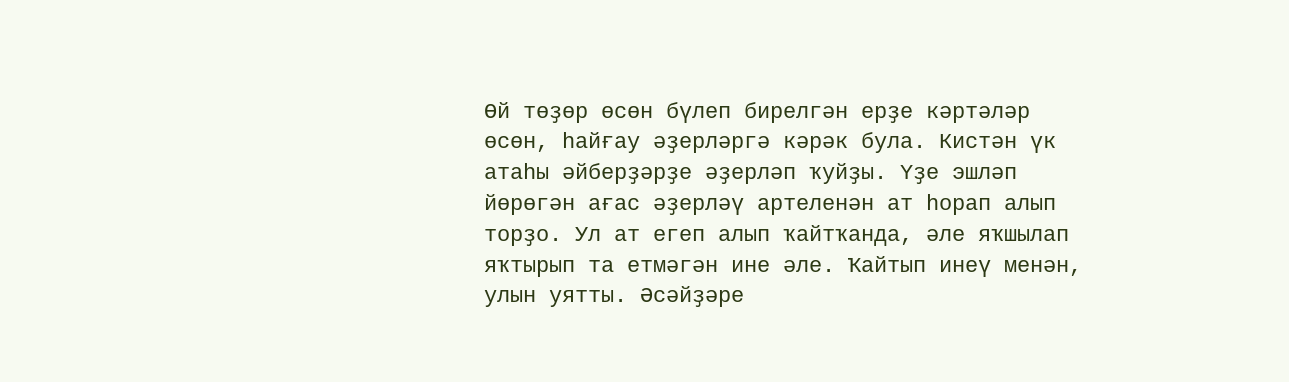Өй төҙөр өсөн бүлеп бирелгән ерҙе кәртәләр өсөн, һайғау әҙерләргә кәрәк була. Кистән үк атаһы әйберҙәрҙе әҙерләп ҡуйҙы. Үҙе эшләп йөрөгән ағас әҙерләү артеленән ат һорап алып торҙо. Ул ат егеп алып ҡайтҡанда, әле яҡшылап яҡтырып та етмәгән ине әле. Ҡайтып инеү менән, улын уятты. Әсәйҙәре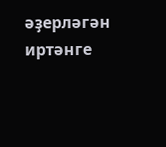әҙерләгән иртәнге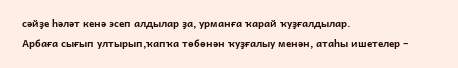сәйҙе һәләт кенә эсеп алдылар ҙа, урманға ҡарай ҡуҙғалдылар.
Арбаға сығып ултырып,ҡапҡа төбөнән ҡуҙғалыу менән, атаһы ишетелер –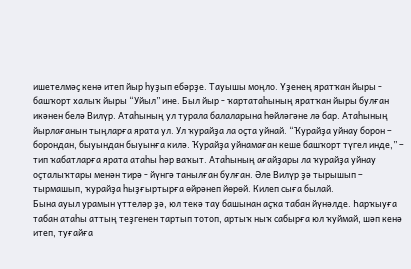ишетелмәҫ кенә итеп йыр һуҙып ебәрҙе. Тауышы моңло. Үҙенең яратҡан йыры - башҡорт халыҡ йыры “Уйыл” ине. Был йыр - ҡартатаһының яратҡан йыры булған икәнен белә Вилүр. Атаһының ул турала балаларына һөйләгәне лә бар. Атаһының йырлағанын тыңларға ярата ул. Ул ҡурайҙа ла оҫта уйнай. “Ҡурайҙа уйнау борон – борондан, быуындан быуынға килә. Ҡурайҙа уйнамаған кеше башҡорт түгел инде,” – тип ҡабатларға ярата атаһы һәр ваҡыт. Атаһының ағайҙары ла ҡурайҙа уйнау оҫталыҡтары менән тирә - йүнгә танылған булған. Әле Вилүр ҙә тырышып – тырмашып, ҡурайҙа һыҙғыртырға өйрәнеп йөрөй. Килеп сыға былай.
Бына ауыл урамын үттеләр ҙә, юл текә тау башынан аҫҡа табан йүнәлде. Һарҡыуға табан атаһы аттың теҙгенен тартып тотоп, артыҡ ныҡ сабырға юл ҡуймай, шәп кенә итеп, туғайға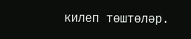килеп төштөләр.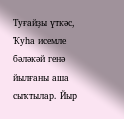Туғайҙы үткәс, Ҡуһа исемле бәләкәй генә йылғаны аша сыҡтылар. Йыр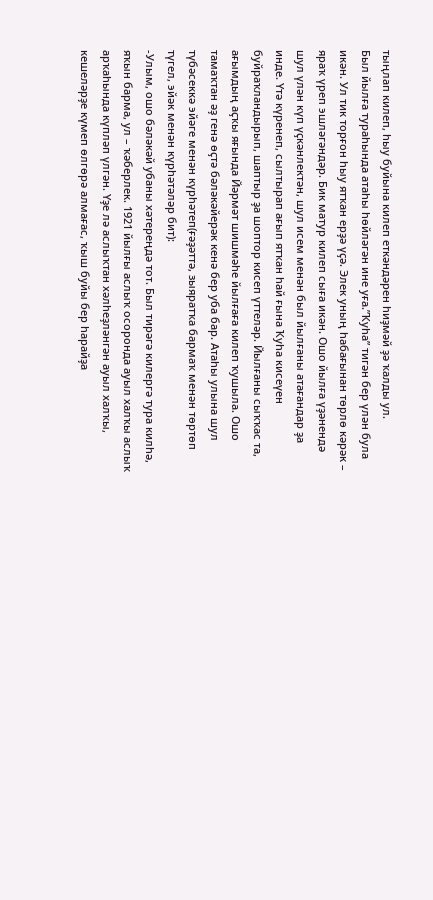тыңлап килеп, һыу буйына килеп еткәндәрен һиҙмәй ҙә ҡалды ул.
Был йылға тураһында атаһы һөйләгән ине уға.”Ҡуһа” тигән бер үлән була икән. Ул тик торғон һыу ятҡан ерҙә үҫә. Элек уның һабағынан төрлө кәрәк – яраҡ үреп эшләгәндәр. Бик матур килеп сыға икән. Ошо йылға үҙәнендә шул үлән күп үҫкәнлектән, шул исем менән был йылғаны атағандар ҙа инде. Үтә күренеп, сылтырап ағып ятҡан һай ғына Ҡуһа кисеүен буйраҡландырып, шаптыр ҙа шоптор кисеп үттеләр. Йылғаны сыҡҡас та, ағымдың аҫҡы яғында Йәрмәт шишмәһе йылғаға килеп ҡушыла. Ошо тамаҡтан әҙ генә өҫтә бәләкәйерәк кенә бер уба бар. Атаһы улына шул түбәсеккә эйәге менән күрһәтеп(ғәҙәттә, зыяратҡа бармаҡ менән төртөп түгел, эйәк менән күрһәтәләр бит):
-Улым, ошо бәләкәй убаны хәтереңдә тот. Был тирәгә килергә тура килһә, яҡын барма, ул – ҡәберлек. 1921 йылғы аслыҡ осоронда ауыл халҡы аслыҡ арҡаһында күпләп үлгән. Үҙе лә аслыҡтан хәлһеҙләнгән ауыл халҡы, кешеләрҙе күмеп өлгөрә алмағас, ҡыш буйы бер һарайҙа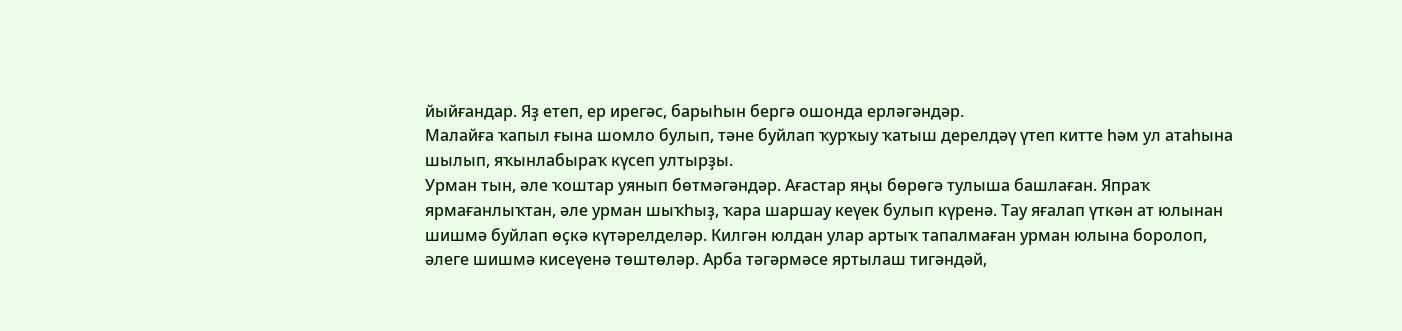йыйғандар. Яҙ етеп, ер ирегәс, барыһын бергә ошонда ерләгәндәр.
Малайға ҡапыл ғына шомло булып, тәне буйлап ҡурҡыу ҡатыш дерелдәү үтеп китте һәм ул атаһына шылып, яҡынлабыраҡ күсеп ултырҙы.
Урман тын, әле ҡоштар уянып бөтмәгәндәр. Ағастар яңы бөрөгә тулыша башлаған. Япраҡ ярмағанлыҡтан, әле урман шыҡһыҙ, ҡара шаршау кеүек булып күренә. Тау яғалап үткән ат юлынан шишмә буйлап өҫкә күтәрелделәр. Килгән юлдан улар артыҡ тапалмаған урман юлына боролоп, әлеге шишмә кисеүенә төштөләр. Арба тәгәрмәсе яртылаш тигәндәй,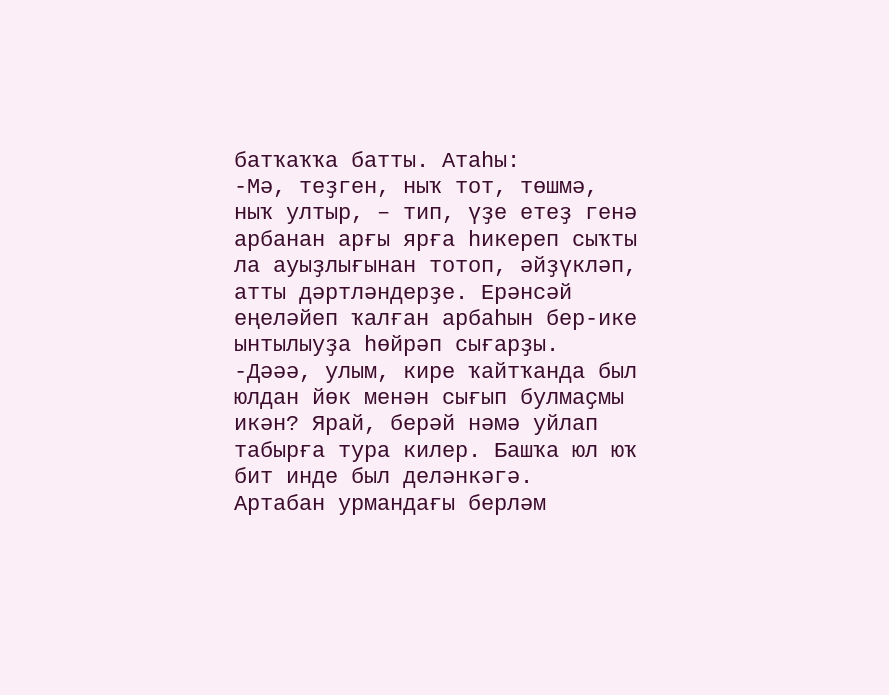батҡаҡҡа батты. Атаһы:
-Мә, теҙген, ныҡ тот, төшмә, ныҡ ултыр, – тип, үҙе етеҙ генә арбанан арғы ярға һикереп сыҡты ла ауыҙлығынан тотоп, әйҙүкләп, атты дәртләндерҙе. Ерәнсәй еңеләйеп ҡалған арбаһын бер-ике ынтылыуҙа һөйрәп сығарҙы.
-Дәәә, улым, кире ҡайтҡанда был юлдан йөк менән сығып булмаҫмы икән? Ярай, берәй нәмә уйлап табырға тура килер. Башҡа юл юҡ бит инде был деләнкәгә.
Артабан урмандағы берләм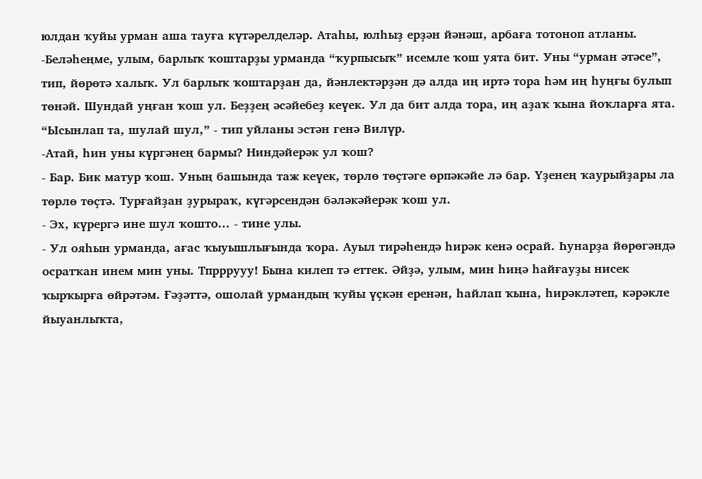юлдан ҡуйы урман аша тауға күтәрелделәр. Атаһы, юлһыҙ ерҙән йәнәш, арбаға тотоноп атланы.
-Беләһеңме, улым, барлыҡ ҡоштарҙы урманда “ҡурпысыҡ” исемле ҡош уята бит. Уны “урман әтәсе”, тип, йөрөтә халыҡ. Ул барлыҡ ҡоштарҙан да, йәнлектәрҙән дә алда иң иртә тора һәм иң һуңғы булып төнәй. Шундай уңған ҡош ул. Беҙҙең әсәйебеҙ кеүек. Ул да бит алда тора, иң аҙаҡ ҡына йоҡларға ята.
“Ысынлап та, шулай шул,” - тип уйланы эстән генә Вилүр.
-Атай, һин уны күргәнең бармы? Ниндәйерәк ул ҡош?
- Бар. Бик матур ҡош. Уның башында таж кеүек, төрлө төҫтәге өрпәкәйе лә бар. Үҙенең ҡаурыйҙары ла төрлө төҫтә. Турғайҙан ҙурыраҡ, күгәрсендән бәләкәйерәк ҡош ул.
- Эх, күрергә ине шул ҡошто... - тине улы.
- Ул ояһын урманда, ағас ҡыуышлығында ҡора. Ауыл тирәһендә һирәк кенә осрай. Һунарҙа йөрөгәндә осратҡан инем мин уны. Тпрррууу! Бына килеп тә еттек. Әйҙә, улым, мин һиңә һайғауҙы нисек ҡырҡырға өйрәтәм. Ғәҙәттә, ошолай урмандың ҡуйы үҫкән еренән, һайлап ҡына, һирәкләтеп, кәрәкле йыуанлыҡта,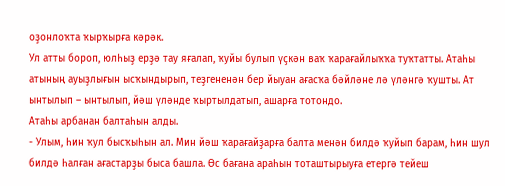оҙонлоҡта ҡырҡырға кәрәк.
Ул атты бороп, юлһыҙ ерҙә тау яғалап, ҡуйы булып үҫкән ваҡ ҡарағайлыҡҡа туҡтатты. Атаһы атының ауыҙлығын ысҡындырып, теҙгененән бер йыуан ағасҡа бәйләне лә үләнгә ҡушты. Ат ынтылып – ынтылып, йәш үләнде ҡыртылдатып, ашарға тотондо.
Атаһы арбанан балтаһын алды.
- Улым, һин ҡул бысҡыһын ал. Мин йәш ҡарағайҙарға балта менән билдә ҡуйып барам, һин шул билдә һалған ағастарҙы быса башла. Өс бағана араһын тоташтырыуға етергә тейеш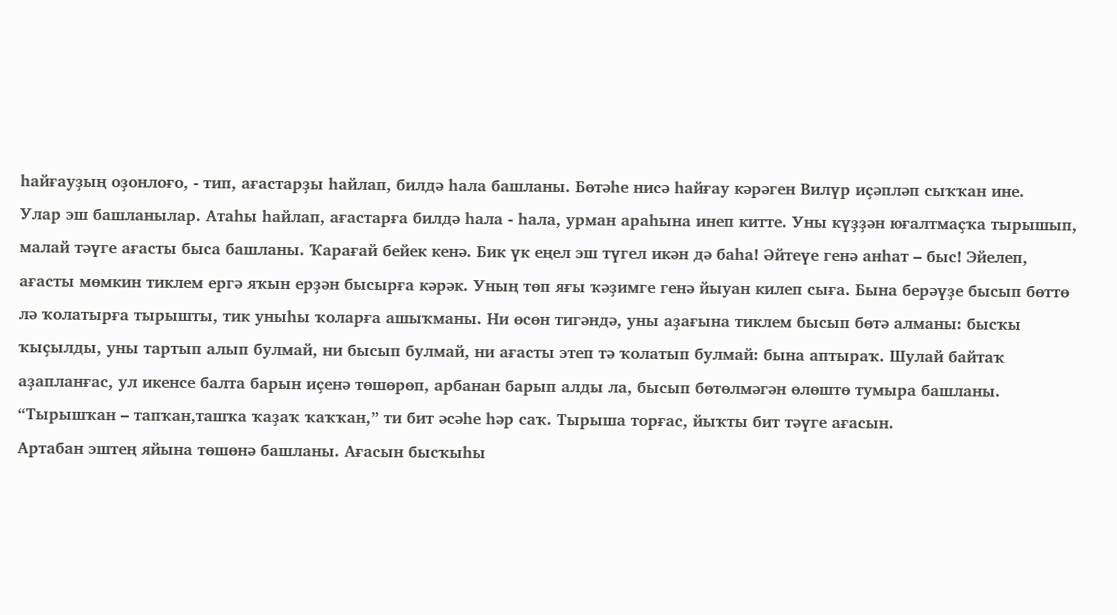һайғауҙың оҙонлоғо, - тип, ағастарҙы һайлап, билдә һала башланы. Бөтәһе нисә һайғау кәрәген Вилүр иҫәпләп сыҡҡан ине.
Улар эш башланылар. Атаһы һайлап, ағастарға билдә һала - һала, урман араһына инеп китте. Уны күҙҙән юғалтмаҫҡа тырышып, малай тәүге ағасты быса башланы. Ҡарағай бейек кенә. Бик үк еңел эш түгел икән дә баһа! Әйтеүе генә анһат – быс! Эйелеп, ағасты мөмкин тиклем ергә яҡын ерҙән бысырға кәрәк. Уның төп яғы ҡәҙимге генә йыуан килеп сыға. Бына берәүҙе бысып бөттө лә ҡолатырға тырышты, тик уныһы ҡоларға ашыҡманы. Ни өсөн тигәндә, уны аҙағына тиклем бысып бөтә алманы: бысҡы ҡыҫылды, уны тартып алып булмай, ни бысып булмай, ни ағасты этеп тә ҡолатып булмай: бына аптыраҡ. Шулай байтаҡ аҙапланғас, ул икенсе балта барын иҫенә төшөрөп, арбанан барып алды ла, бысып бөтөлмәгән өлөштө тумыра башланы. “Тырышҡан – тапҡан,ташҡа ҡаҙаҡ ҡаҡҡан,” ти бит әсәһе һәр саҡ. Тырыша торғас, йыҡты бит тәүге ағасын.
Артабан эштең яйына төшөнә башланы. Ағасын бысҡыһы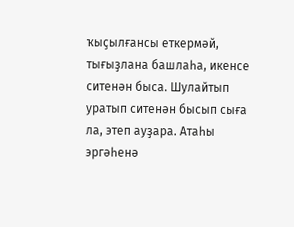ҡыҫылғансы еткермәй, тығыҙлана башлаһа, икенсе ситенән быса. Шулайтып уратып ситенән бысып сыға ла, этеп ауҙара. Атаһы эргәһенә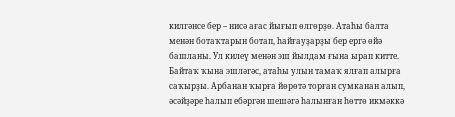килгәнсе бер – нисә ағас йығып өлгөрҙө. Атаһы балта менән ботаҡтарын ботап, һайғауҙарҙы бер ергә өйә башланы. Ул килеү менән эш йылдам ғына ырап китте. Байтаҡ ҡына эшләгәс, атаһы улын тамаҡ ялғап алырға саҡырҙы. Арбанан ҡырға йөрөтә торған сумканан алып, әсәйҙәре һалып ебәргән шешәгә һалынған һөттө икмәккә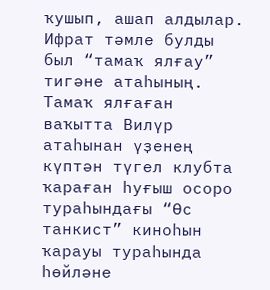ҡушып, ашап алдылар. Ифрат тәмле булды был “тамаҡ ялғау” тигәне атаһының.
Тамаҡ ялғаған ваҡытта Вилүр атаһынан үҙенең күптән түгел клубта ҡараған һуғыш осоро тураһындағы “Өс танкист” киноһын ҡарауы тураһында һөйләне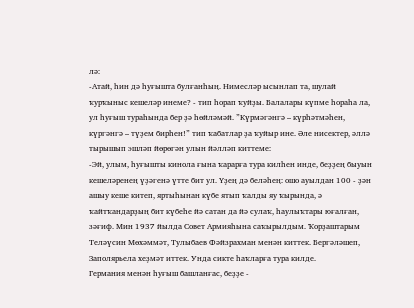лә:
-Атай, һин дә һуғышта булғанһың. Нимесләр ысынлап та, шулай ҡурҡыныс кешеләр инеме? - тип һорап ҡуйҙы. Балалары күпме һораһа ла, ул һуғыш тураһында бер ҙә һөйләмәй. ”Күрмәгәнгә – күрһәтмәһен, күргәнгә – түҙем бирһен!” тип ҡабатлар ҙа ҡуйыр ине. Әле нисектер, әллә тырышып эшләп йөрөгән улын йәлләп киттеме:
-Эй, улым, һуғышты кинола ғына ҡарарға тура килһен инде, беҙҙең быуын кешеләренең үҙәгенә үтте бит ул. Үҙең дә беләһең: ошо ауылдан 100 - ҙән ашыу кеше китеп, яртыһынан күбе ятып ҡалды яу ҡырында, ә ҡайтҡандарҙың бит күбеһе йә сатан да йә сулаҡ, һаулыҡтары юғалған, зәғиф. Мин 1937 йылда Совет Армияһына саҡырылдым. Ҡорҙаштарым Теләүсин Мөхәммәт, Тулыбаев Фәйзрахман менән киттек. Бергәләшеп, Заполярьела хеҙмәт иттек. Унда сикте һаҡларға тура килде.
Германия менән һуғыш башланғас, беҙҙе -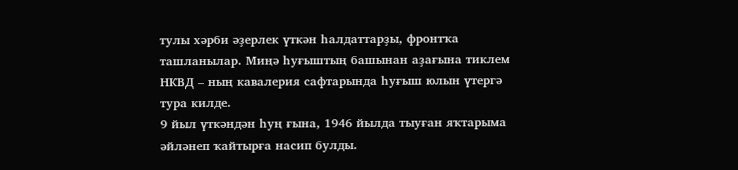тулы хәрби әҙерлек үткән һалдаттарҙы, фронтҡа ташланылар. Миңә һуғыштың башынан аҙағына тиклем НКВД – ның кавалерия сафтарында һуғыш юлын үтергә тура килде.
9 йыл үткәндән һуң ғына, 1946 йылда тыуған яҡтарыма әйләнеп ҡайтырға насип булды.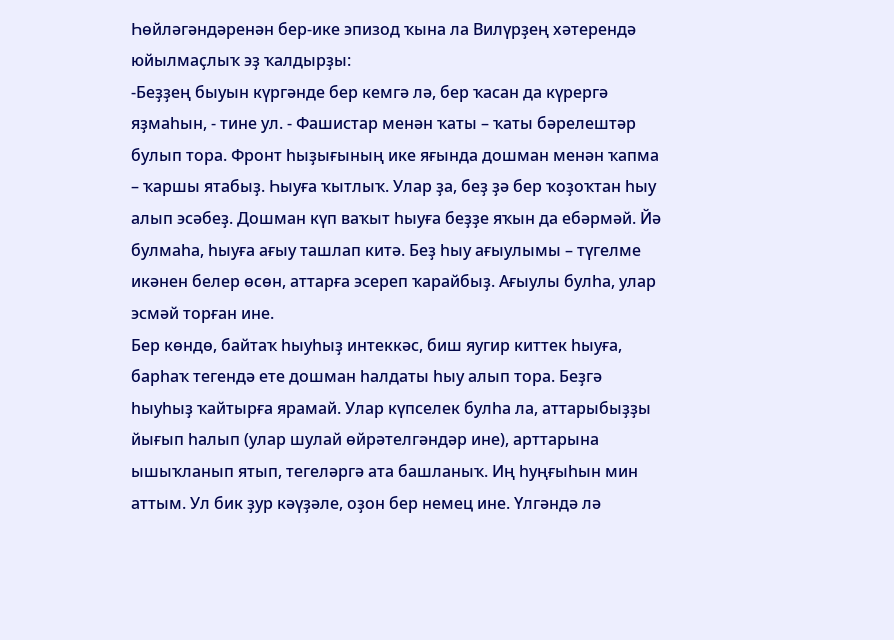Һөйләгәндәренән бер-ике эпизод ҡына ла Вилүрҙең хәтерендә юйылмаҫлыҡ эҙ ҡалдырҙы:
-Беҙҙең быуын күргәнде бер кемгә лә, бер ҡасан да күрергә яҙмаһын, - тине ул. - Фашистар менән ҡаты – ҡаты бәрелештәр булып тора. Фронт һыҙығының ике яғында дошман менән ҡапма – ҡаршы ятабыҙ. Һыуға ҡытлыҡ. Улар ҙа, беҙ ҙә бер ҡоҙоҡтан һыу алып эсәбеҙ. Дошман күп ваҡыт һыуға беҙҙе яҡын да ебәрмәй. Йә булмаһа, һыуға ағыу ташлап китә. Беҙ һыу ағыулымы – түгелме икәнен белер өсөн, аттарға эсереп ҡарайбыҙ. Ағыулы булһа, улар эсмәй торған ине.
Бер көндө, байтаҡ һыуһыҙ интеккәс, биш яугир киттек һыуға, барһаҡ тегендә ете дошман һалдаты һыу алып тора. Беҙгә һыуһыҙ ҡайтырға ярамай. Улар күпселек булһа ла, аттарыбыҙҙы йығып һалып (улар шулай өйрәтелгәндәр ине), арттарына ышыҡланып ятып, тегеләргә ата башланыҡ. Иң һуңғыһын мин аттым. Ул бик ҙур кәүҙәле, оҙон бер немец ине. Үлгәндә лә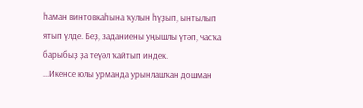һаман винтовкаһына ҡулын һүҙып, ынтылып ятып үлде. Беҙ, заданиены уңышлы үтәп, часҡа барыбыҙ ҙа теүәл ҡайтып индек.
...Икенсе юлы урманда урынлашҡан дошман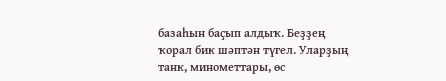базаһын баҫып алдыҡ. Беҙҙең ҡорал бик шәптән түгел. Уларҙың танк, минометтары, өс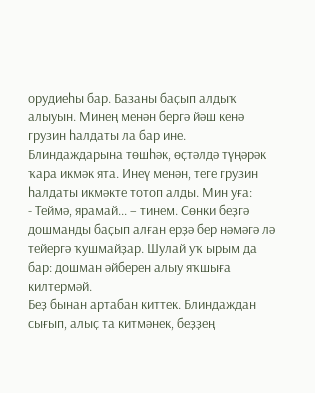орудиеһы бар. Базаны баҫып алдыҡ алыуын. Минең менән бергә йәш кенә грузин һалдаты ла бар ине. Блиндаждарына төшһәк, өҫтәлдә түңәрәк ҡара икмәк ята. Инеү менән, теге грузин һалдаты икмәкте тотоп алды. Мин уға:
- Теймә, ярамай... – тинем. Сөнки беҙгә дошманды баҫып алған ерҙә бер нәмәгә лә тейергә ҡушмайҙар. Шулай уҡ ырым да бар: дошман әйберен алыу яҡшыға килтермәй.
Беҙ бынан артабан киттек. Блиндаждан сығып, алыҫ та китмәнек, беҙҙең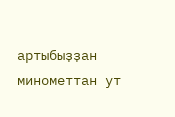артыбыҙҙан минометтан ут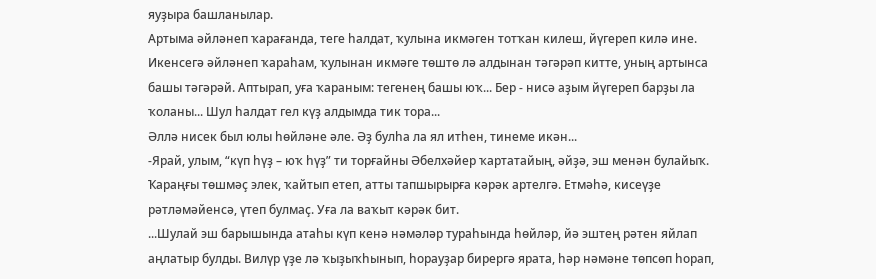яуҙыра башланылар.
Артыма әйләнеп ҡарағанда, теге һалдат, ҡулына икмәген тотҡан килеш, йүгереп килә ине. Икенсегә әйләнеп ҡараһам, ҡулынан икмәге төштө лә алдынан тәгәрәп китте, уның артынса башы тәгәрәй. Аптырап, уға ҡараным: тегенең башы юҡ... Бер - нисә аҙым йүгереп барҙы ла ҡоланы... Шул һалдат гел күҙ алдымда тик тора...
Әллә нисек был юлы һөйләне әле. Әҙ булһа ла ял итһен, тинеме икән...
-Ярай, улым, “күп һүҙ – юҡ һүҙ” ти торғайны Әбелхәйер ҡартатайың, әйҙә, эш менән булайыҡ. Ҡараңғы төшмәҫ элек, ҡайтып етеп, атты тапшырырға кәрәк артелгә. Етмәһә, кисеүҙе рәтләмәйенсә, үтеп булмаҫ. Уға ла ваҡыт кәрәк бит.
...Шулай эш барышында атаһы күп кенә нәмәләр тураһында һөйләр, йә эштең рәтен яйлап аңлатыр булды. Вилүр үҙе лә ҡыҙыҡһынып, һорауҙар бирергә ярата, һәр нәмәне төпсөп һорап,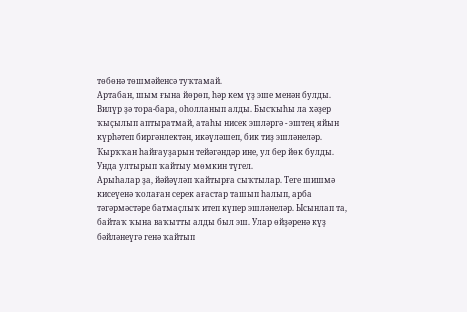төбөнә төшмәйенсә туҡтамай.
Артабан, шым ғына йөрөп, һәр кем үҙ эше менән булды. Вилүр ҙә тора-бара, оһолланып алды. Бысҡыһы ла хәҙер ҡыҫылып аптыратмай, атаһы нисек эшләргә - эштең яйын күрһәтеп биргәнлектән, икәүләшеп, бик тиҙ эшләнеләр. Ҡырҡҡан һайғауҙарын тейәгәндәр ине, ул бер йөк булды. Унда ултырып ҡайтыу мөмкин түгел.
Арыһалар ҙа, йәйәүләп ҡайтырға сыҡтылар. Теге шишмә кисеүенә ҡолаған серек ағастар ташып һалып, арба тәгәрмәстәре батмаҫлыҡ итеп күпер эшләнеләр. Ысынлап та, байтаҡ ҡына ваҡытты алды был эш. Улар өйҙәренә күҙ бәйләнеүгә генә ҡайтып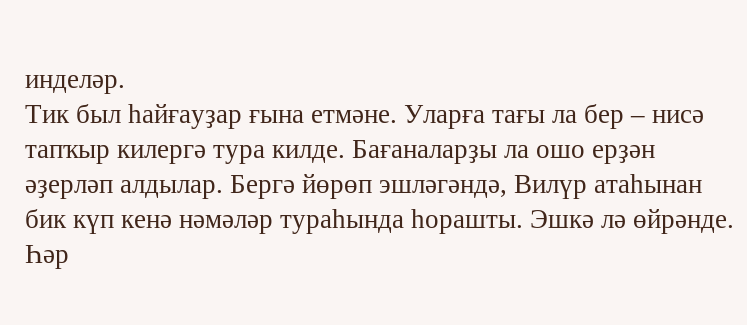инделәр.
Тик был һайғауҙар ғына етмәне. Уларға тағы ла бер – нисә тапҡыр килергә тура килде. Бағаналарҙы ла ошо ерҙән әҙерләп алдылар. Бергә йөрөп эшләгәндә, Вилүр атаһынан бик күп кенә нәмәләр тураһында һорашты. Эшкә лә өйрәнде. Һәр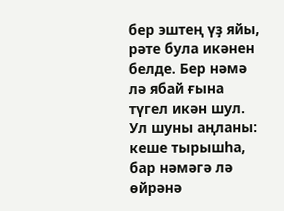бер эштең үҙ яйы, рәте була икәнен белде. Бер нәмә лә ябай ғына түгел икән шул. Ул шуны аңланы: кеше тырышһа, бар нәмәгә лә өйрәнә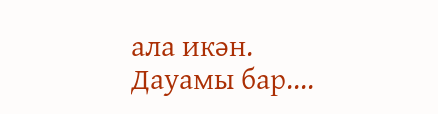ала икән.
Дауамы бар....